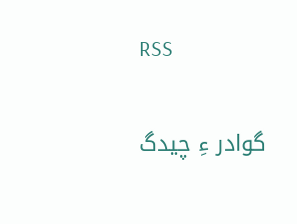RSS

گوادر ءِ چیدگ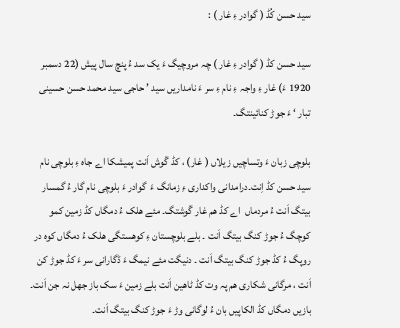سید حسن کُڈ ( گوادر ءِ غار ) :

سید حسن کڈ ( گوادر ءِ غار ) چہ مروچیگ ءَ یک سد ءُ پنچ سال پیش (22 دسمبر 1920 ءَ) غار ءِ واجہ ءِ نام ءِ سر ءَ نامداریں سید ’ حاجی سید محمد حسن حسینی تبار ‘ ءَ جوڑ کنائینتگ۔

بلوچی زبان ءَ وتساچیں زیلاں ( غار) ، کڈ گْوش اَنت پمیشکا اے جاہ ءِ بلوچی نام سید حسن کڈ اِنت۔درامدانی واکداری ءِ زمانگ ءَ  گوادر ءَ بلوچی نام گار ءُ گمسار بیتگ اَنت ءُ مردماں  اے کڈ ھم غار گْوشتگ۔ مئے ھلک ءُ دمگاں کڈ زمین کمو کوچگ ءُ جوڑ کنگ بیتگ اَنت ۔ بلے بلوچستان ءِ کوھستگی ھلک ءُ دمگاں کوہ در روپگ ءُ کڈ جوڑ کنگ بیتگ اَنت ۔ دنیگت مئے نیمگ ءَ ڈگارانی سر ءَ کڈ جوڑ کن اَنت ، مرگانی شکاری ھم پہ وت کڈ ٹاھین اَنت بلے زمین ءَ سک باز جھل نہ جن اَنت۔ بازیں دمگاں کڈ الکاپیں بان ءُ لوگانی وڑ ءَ جوڑ کنگ بیتگ اَنت۔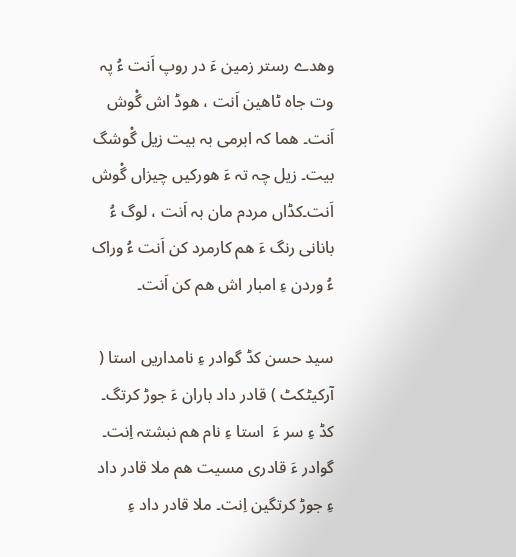وھدے رستر زمین ءَ در روپ اَنت ءُ پہ وت جاہ ٹاھین اَنت ، ھوڈ اش گْوش اَنت۔ ھما کہ ابرمی بہ بیت زیل گْوشگ بیت۔ زیل چہ تہ ءَ ھورکیں چیزاں گْوش اَنت۔کڈاں مردم مان بہ اَنت ، لوگ ءُ بانانی رنگ ءَ ھم کارمرد کن اَنت ءُ وراک ءُ وردن ءِ امبار اش ھم کن اَنت۔

سید حسن کڈ گوادر ءِ نامداریں استا ( آرکیٹکٹ ) قادر داد باران ءَ جوڑ کرتگ۔ کڈ ءِ سر ءَ  استا ءِ نام ھم نبشتہ اِنت۔ گوادر ءَ قادری مسیت ھم ملا قادر داد  ءِ جوڑ کرتگین اِنت۔ ملا قادر داد ءِ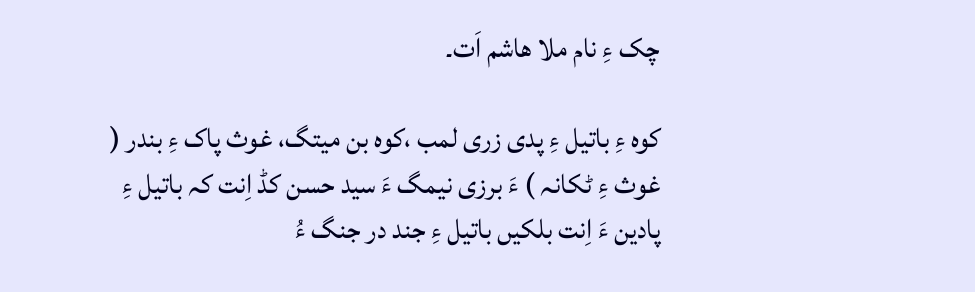چک ءِ نام ملا ھاشم اَت۔

کوہ ءِ باتیل ءِ پدی زری لمب ،کوہ بن میتگ، غوث پاک ءِ بندر ( غوث ءِ ٹکانہ ) ءَ برزی نیمگ ءَ سید حسن کڈ اِنت کہ باتیل ءِ پادین ءَ اِنت بلکیں باتیل ءِ جند در جنگ ءُ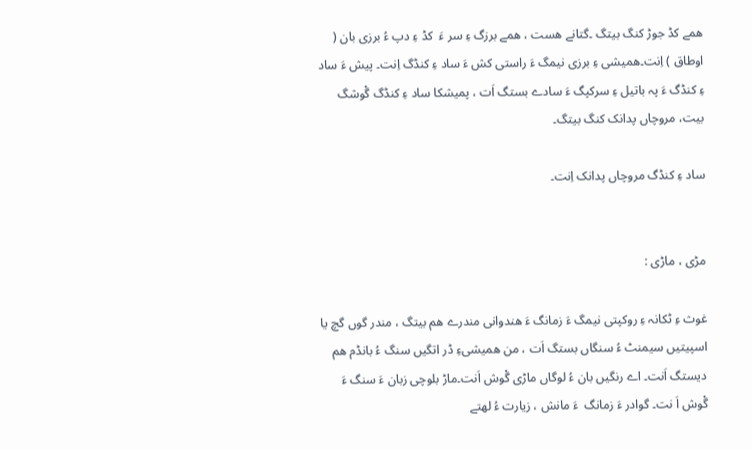ھمے کڈ جوڑ کنگ بیتگ ۔گتانے ھست ، ھمے برزگ ءِ سر ءَ  کڈ ءِ دپ ءُ برزی بان ( اوطاق ) اِنت۔ھمیشی ءِ برزی نیمگ ءَ راستی کش ءَ ساد ءِ کنڈگ اِنت۔ پیش ءَ ساد ءِ کنڈگ ءَ پہ باتیل ءِ سرکپگ ءَ سادے بستگ اَت ، پمیشکا ساد ءِ کنڈگ گْوشگ بیت، مروچاں پدانک کنگ بیتگ۔

ساد ءِ کنڈگ مروچاں پدانک اِنت۔


مڑی ، ماڑی :

غوث ءِ ٹکانہ ءِ روکپتی نیمگ ءَ زمانگ ءَ ھندوانی مندرے ھم بیتگ ، مندر گوں گچ یا اسپیتیں سیمنٹ ءُ سنگاں بستگ اَت ، من ھمیشیءِ ڈر اتگیں سنگ ءُ بانڈم ھم دیستگ اَنت۔ اے رنگیں بان ءُ لوگاں ماڑی گْوش اَنت۔ماڑ بلوچی زبان ءَ سنگ ءَ گْوش اَ نت۔ گوادر ءَ زمانگ  ءَ مانش ، زیارت ءُ لھتے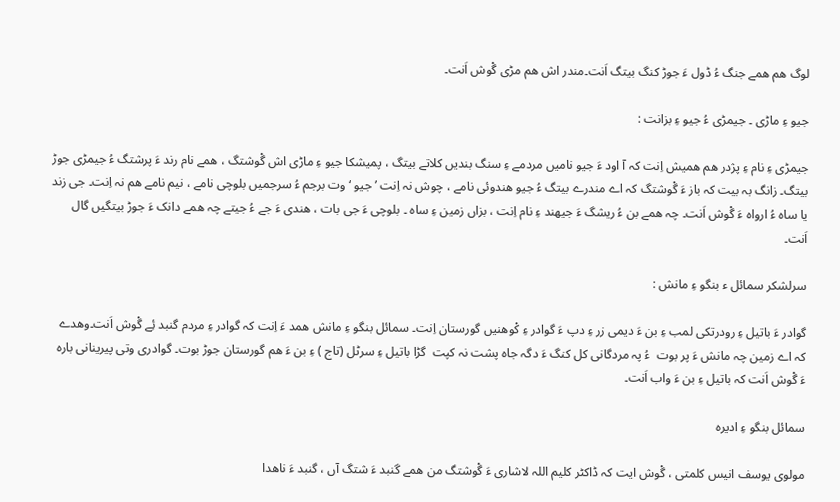لوگ ھم ھمے جنگ ءُ ڈول ءَ جوڑ کنگ بیتگ اَنت۔مندر اش ھم مڑی گْوش اَنت۔

جیو ءِ ماڑی ۔ جیمڑی ءُ جیو ءِ بزانت :

جیمڑی ءِ نام ءِ پژدر ھم ھمیش اِنت کہ آ اود ءَ جیو نامیں مردمے ءِ سنگ بندیں کلاتے بیتگ ، پمیشکا جیو ءِ ماڑی اش گْوشتگ ، ھمے نام رند ءَ پرشتگ ءُ جیمڑی جوڑ بیتگ۔ زانگ بہ بیت کہ باز ءَ گْوشتگ کہ اے مندرے بیتگ ءُ جیو ھندوئی نامے ، چوش نہ اِنت ’ جیو ‘ وت برجم ءُ سرجمیں بلوچی نامے ، نیم نامے ھم نہ اِنت۔ جی زند یا ساہ ءُ ارواہ ءَ گْوش اَنت۔ چہ ھمے بن ءُ ریشگ ءَ جیھند ءِ نام اِنت ، بزاں زمین ءِ ساہ ۔ بلوچی ءَ جی بات ، ھندی ءَ جے ءُ جیتے چہ ھمے دانک ءَ جوڑ بیتگیں گال اَنت۔

سرلشکر سمائل ء بنگو ءِ مانش :

گوادر ءَ باتیل ءِ رودرتکی لمب ءِ بن ءَ دیمی زر ءِ دپ ءَ گوادر ءِ کْوھنیں گورستان اِنت۔ سمائل بنگو ءِ مانش ھمد ءَ اِنت کہ گوادر ءِ مردم گنبد ئِے گْوش اَنت۔وھدے کہ اے زمین چہ مانش ءَ پر بوت  ءُ پہ مردگانی کل کنگ ءَ دگہ جاہ پشت نہ کپت  گڑا باتیل ءِ سرٹل (تاج ) ءِ بن ءَ ھم گورستان جوڑ بوت۔ گوادری وتی پیرینانی بارہ ءَ گْوش اَنت کہ باتیل ءِ بن ءَ واب اَنت۔

سمائل بنگو ءِ ادیرہ

مولوی یوسف انیس کلمتی ، گْوش ایت کہ ڈاکٹر کلیم اللہ لاشاری ءَ گْوشتگ من ھمے گنبد ءَ شتگ آں ، گنبد ءَ ناھدا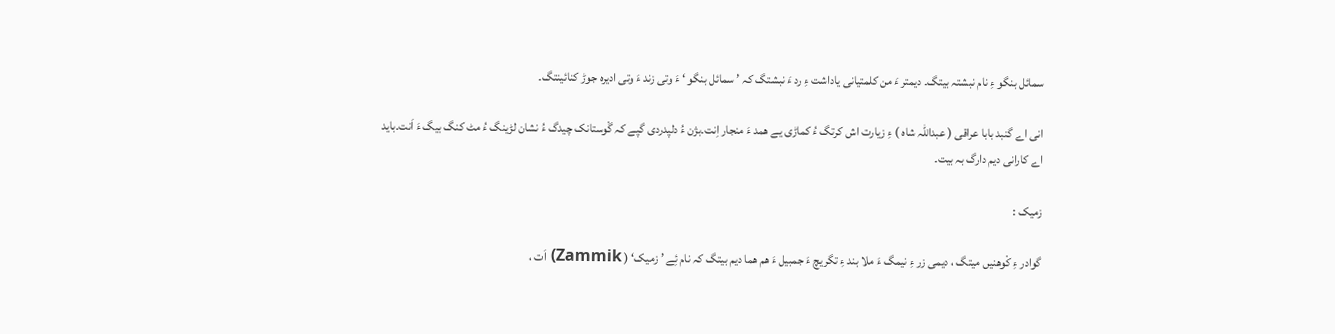سمائل بنگو ءِ نام نبشتہ بیتگ۔ دیمتر ءَ من کلمتیانی یاداشت ءِ رد ءَ نبشتگ کہ ’ سمائل بنگو ‘ ءَ وتی زند ءَ وتی ادیرہ جوڑ کنائینتگ۔

انی اے گنبد بابا عراقی ( عبداللہ شاہ ) ءِ زیارت اش کرتگ ءُ کماڑی یے ھمد ءَ منجار اِنت۔بژن ءُ دلپدردی گپے کہ گْوستانک چیدگ ءُ نشان لڑینگ ءُ مٹ کنگ بیگ ءَ اَنت۔باید اے کارانی دیم دارگ بہ بیت۔

زمیک :

گوادر ءِ کْوھنیں میتگ ، دیمی زر ءِ نیمگ ءَ ملا بند ءِ تگریچ ءَ جمبیل ءَ ھم ھما دیم بیتگ کہ نام ئِے ’ زمیک‘ ( Zammik) اَت ،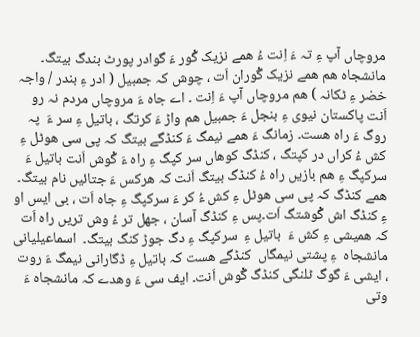مروچاں آپ ءِ تہ ءَ اِنت ءُ ھمے نزیک گْور ءَ گوادر پورٹ بندگ بیتگ۔ مانشجاہ ھم ھمے نزیک گْوران اَت ، چوش کہ جمبیل ( ادر ءِ بندر / واجہ خضر ءِ ٹکانہ ) ھم مروچاں آپ ءَ اِنت ۔ اے جاہ ءَ مروچاں مردم نہ رو اَنت پاکستان نیوی ءِ بنجل ءَ جمبیل ھم واڑ ءَ کرتگ ، باتیل ءِ سر ءَ  پہ روگ ءَ راہ ھست۔ زمانگ ءَ ھمے نیمگ ءَ کنڈگے بیتگ کہ پی سی ھوٹل ءِ کش ءُ کراں در کپتگ ، کنڈگ کوھاں سر کپگ ءِ راہ ءَ گْوش اَنت باتیل ءَ سرکپگ ءِ ھم بازیں راہ ءُ کنڈگ بیتگ اَنت کہ ھرکس ءَ جتائیں نام بیتگ۔ ھمے کنڈگ کہ پی سی ھوٹل ءِ کش ءُ کر ءَ سرکپگ ءِ جاہ اَت ، بی ایس او  ءِ کنڈگ اش گْوشتگ اَت۔پس ءِ کنڈگ آسان ، جھل تر ءُ وش تریں راہ اَت کہ ھمیشی ءِ کش ءَ  باتیل ءِ  سرکپگ ءِ دگ جوڑ کنگ بیتگ۔  اسماعیلیانی مانشجاہ  ءِ پشتی نیمگاں  کنڈگے ھست کہ باتیل ءِ ڈگارانی نیمگ ءَ روت ، ایشی ءَ گوگ ٹلنگی کنڈگ گْوش اَنت۔ ایف سی ءَ وھدے کہ مانشجاہ ءَ وتی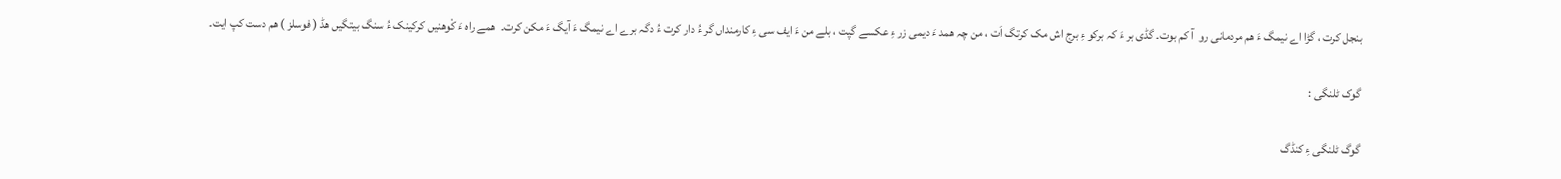بنجل کرت ، گڑا اے نیمگ ءَ ھم مردمانی رو  آ کم بوت۔ گڈی بر ءَ کہ برکو ءِ برج اش مک کرتگ اَت ، من چہ ھمد ءَ دیمی زر ءِ عکسے گپت ، بلے من ءَ ایف سی ءِ کارمنداں گر ءُ دار کرت ءُ دگہ برے اے نیمگ ءَ آیگ ءَ مکن کرت۔  ھمے راہ ءَ کْوھنیں کرکینک ءُ سنگ بیتگیں ھڈ ( فوسلز ) ھم دست کپ ایت۔

گوک ٹلنگی :

گوگ ٹلنگی ءِ کنڈگ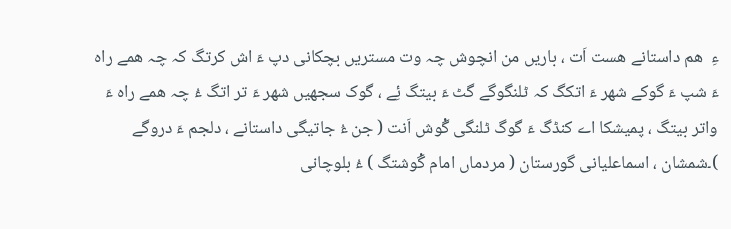ءِ  ھم داستانے ھست اَت ، باریں من انچوش چہ وت مستریں بچکانی دپ ءَ اش کرتگ کہ چہ ھمے راہ ءَ شپ ءَ گوکے شھر ءَ اتکگ کہ ٹلنگوگے گٹ ءَ بیتگ ئِے ، گوک سجھیں شھر ءَ تر اتگ ءُ چہ ھمے راہ ءَ واتر بیتگ ، پمیشکا اے کنڈگ ءَ گوگ ٹلنگی گْوش اَنت ( جن ءُ جاتیگی داستانے ، دلجم ءَ دروگے )۔شمشان ، اسماعلیانی گورستان ( مردماں امام گْوشتگ ) ءُ بلوچانی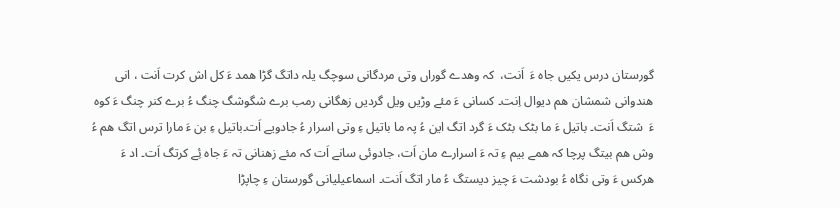گورستان درس یکیں جاہ ءَ  اَنت،  کہ وھدے گوراں وتی مردگانی سوچگ یلہ داتگ گڑا ھمد ءَ کل اش کرت اَنت ، انی ھندوانی شمشان ھم دیوال اِنت۔ کسانی ءَ مئے وڑیں ویل گردیں زھگانی رمب برے شگوشگ چنگ ءُ برے کنر چنگ ءَ کوہ ءَ  شتگ اَنت۔ باتیل ءَ ما بٹک بٹک ءَ گرد اتگ این ءُ پہ ما باتیل ءِ وتی اسرار ءُ جادویے اَت۔باتیل ءِ بن ءَ مارا ترس اتگ ھم ءُ وش ھم بیتگ پرچا کہ ھمے بیم ءِ تہ ءَ اسرارے مان اَت، جادوئی سانے اَت کہ مئے زھنانی تہ ءَ جاہ ئِے کرتگ اَت۔ اد ءَ ھرکس ءَ وتی نگاہ ءُ بودشت ءَ چیز دیستگ ءُ مار اتگ اَنت۔ اسماعیلیانی گورستان ءِ چاپڑا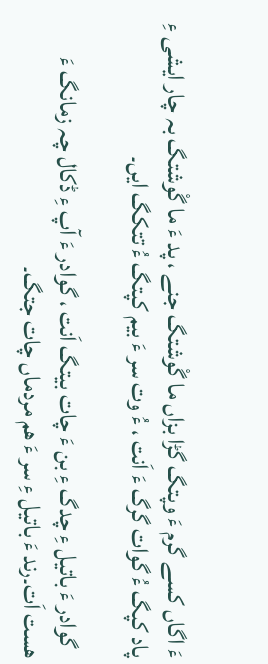ءَ اگاں کسے گرم ءَ وپتگ گڑا بزاں ما گْوشتگ جنے ، پد ءَ ما گْوشتگ بہ چار ایشی ءِ پاد کپگ ءُ گوات گرگ ءَ اَنت ، ءُ وت سر ءَ بیم کپتگ ءُ تتکگ ایں۔

  گوادر ءَ باتیل ءِ چدگ ءِ بن ءَ چات بیتگ اَنت ، گوادر ءَ آپ ءِ ڈکال چہ زمانگ ءَ ھست اَت۔رند ءَ باتیل ءِ سر ءَ ھم مردماں چات جتگ۔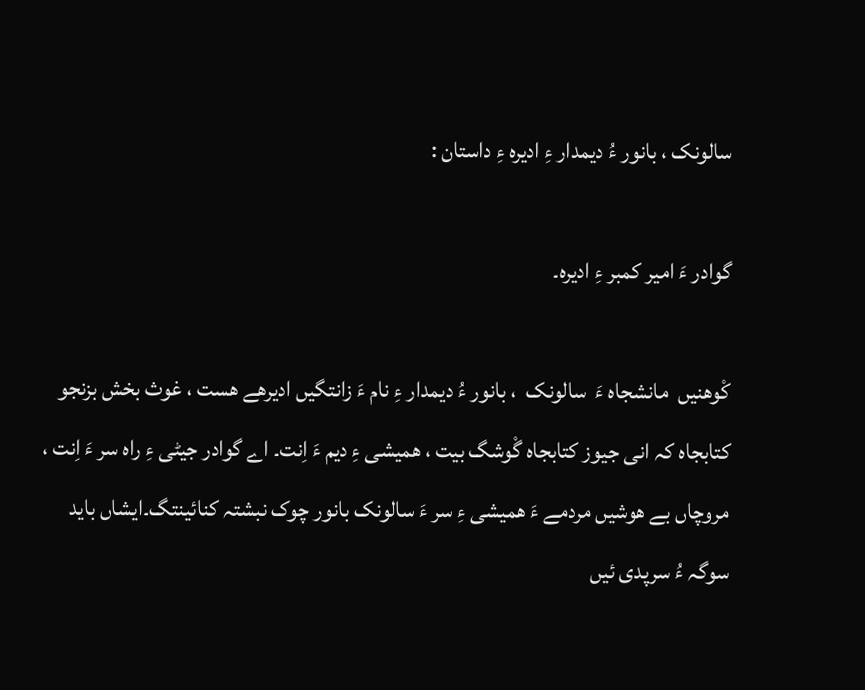سالونک ، بانور ءُ دیمدار ءِ ادیرہ ءِ داستان :

گوادر ءَ امیر کمبر ءِ ادیرہ۔

کْوھنیں  مانشجاہ ءَ  سالونک  ، بانور ءُ دیمدار ءِ نام ءَ زانتگیں ادیرھے ھست ، غوث بخش بزنجو کتابجاہ کہ انی جیوز کتابجاہ گْوشگ بیت ، ھمیشی ءِ دیم ءَ اِنت۔ اے گوادر جیٹی ءِ راہ سر ءَ اِنت ، مروچاں بے ھوشیں مردمے ءَ ھمیشی ءِ سر ءَ سالونک بانور چوک نبشتہ کنائینتگ۔ایشاں باید سوگہ ءُ سرپدی ئیں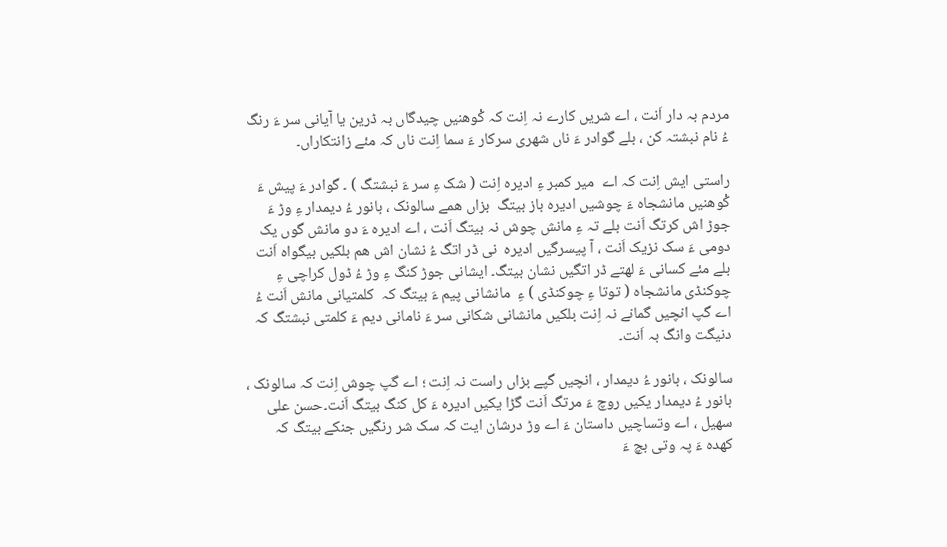مردم بہ دار اَنت ، اے شریں کارے نہ اِنت کہ کْوھنیں چیدگاں بہ ڈرین یا آیانی سر ءَ رنگ ءُ نام نبشتہ کن ، بلے گوادر ءَ ناں شھری سرکار ءَ سما اِنت ناں کہ مئے زانتکاراں۔

راستی ایش اِنت کہ اے  میر کمبر ءِ ادیرہ اِنت ( شک ءِ سر ءَ نبشتگ ) ۔ گوادر ءَ پیش ءَ کْوھنیں مانشجاہ ءَ چوشیں ادیرہ باز بیتگ  بزاں ھمے سالونک ، بانور ءُ دیمدار ءِ وڑ ءَ جوڑ اش کرتگ اَنت بلے تہ ءِ مانش چوش نہ بیتگ اَنت ، اے ادیرہ ءَ دو مانش گوں یک دومی ءَ سک نزیک اَنت ، آ پیسرگیں ادیرہ  نی ڈر اتگ ءُ نشان اش ھم بلکیں بیگواہ اَنت بلے مئے کسانی ءَ لھتے ڈر اتگیں نشان بیتگ۔ ایشانی جوڑ کنگ ءِ وڑ ءُ ڈول کراچی ءِ چوکنڈی مانشجاہ ( توتا ءِ چوکنڈی ) ءِ  مانشانی پیم ءَ بیتگ کہ  کلمتیانی مانش اَنت ءُ اے گپ انچیں گمانے نہ اِنت بلکیں مانشانی شکانی سر ءَ نامانی دیم ءَ کلمتی نبشتگ کہ دنیگت وانگ بہ اَنت۔

سالونک ، بانور ءُ دیمدار ، انچیں گپے بزاں راست نہ اِنت ؛ اے گپ چوش اِنت کہ سالونک ، بانور ءُ دیمدار یکیں روچ ءَ مرتگ اَنت گڑا یکیں ادیرہ ءَ کل کنگ بیتگ اَنت۔حسن علی سھیل ، اے وتساچیں داستان ءَ اے وڑ درشان ایت کہ سک شر رنگیں جنکے بیتگ کہ کھدہ ءَ پہ وتی بچ ءَ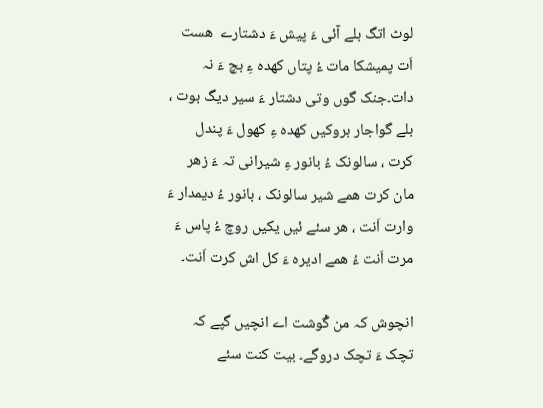لوٹ اتگ بلے آئی ءَ پیش ءَ دشتارے  ھست اَت پمیشکا مات ءُ پتاں کھدہ ءِ بچ ءَ نہ دات۔جنک گوں وتی دشتار ءَ سیر دیگ بوت ، بلے گواجار بروکیں کھدہ ءِ کھول ءَ پندل کرت ، سالونک ءُ بانور ءِ شیرانی تہ ءَ زھر مان کرت ھمے شیر سالونک ، بانور ءُ دیمدار ءَ وارت اَنت ، ھر سئے ئیں یکیں روچ ءُ پاس ءَ مرت اَنت ءُ ھمے ادیرہ ءَ کل اش کرت اَنت۔

انچوش کہ من گْوشت اے انچیں گپے کہ تچک ءَ تچک دروگے۔ بیت کنت سئے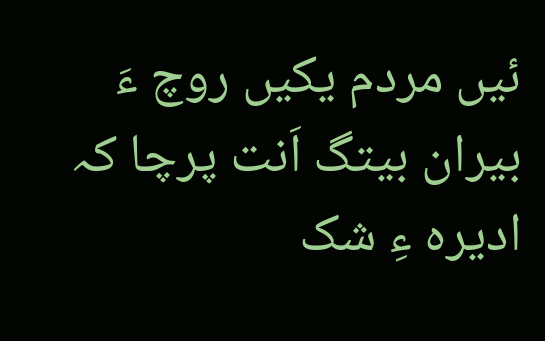ئیں مردم یکیں روچ ءَ بیران بیتگ اَنت پرچا کہ ادیرہ ءِ شک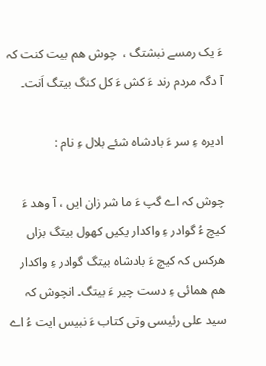ءَ یک رمسے نبشتگ ،  چوش ھم بیت کنت کہ آ دگہ مردم رند ءَ کش ءَ کل کنگ بیتگ اَنت۔

ادیرہ ءِ سر ءَ بادشاہ شئے بلال ءِ نام :

چوش کہ اے گپ ءَ ما شر زان ایں ، آ وھد ءَ کیچ ءُ گوادر ءِ واکدار یکیں کھول بیتگ بزاں ھرکس کہ کیچ ءَ بادشاہ بیتگ گوادر ءِ واکدار ھم ھمائی ءِ دست چیر ءَ بیتگ۔ انچوش کہ سید علی رئیسی وتی کتاب ءَ نبیس ایت ءُ اے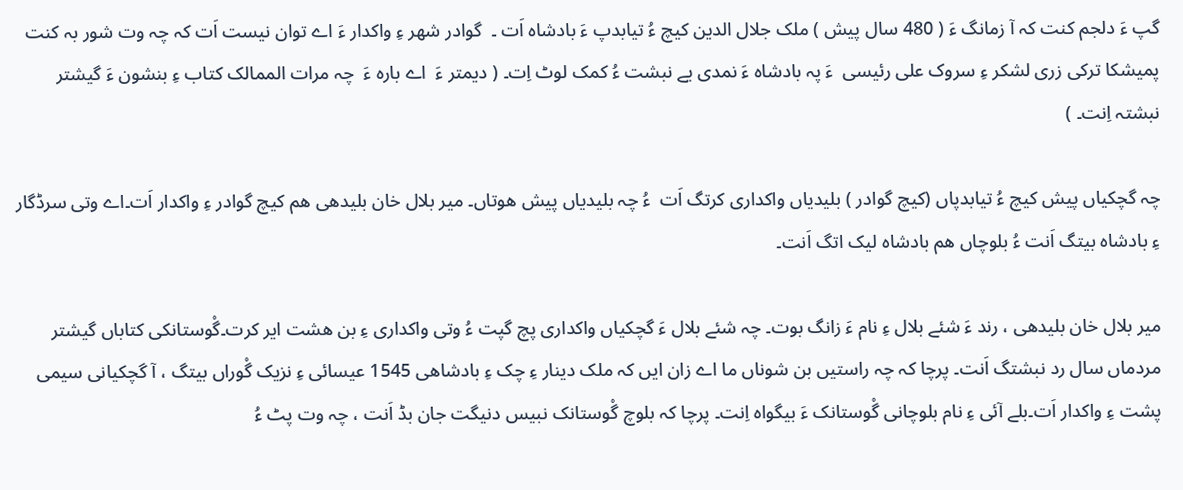گپ ءَ دلجم کنت کہ آ زمانگ ءَ ( 480 سال پیش ) ملک جلال الدین کیچ ءُ تیابدپ ءَ بادشاہ اَت ۔  گوادر شھر ءِ واکدار ءَ اے توان نیست اَت کہ چہ وت شور بہ کنت پمیشکا ترکی زری لشکر ءِ سروک علی رئیسی  ءَ پہ بادشاہ ءَ نمدی یے نبشت ءُ کمک لوٹ اِت۔ ( دیمتر ءَ  اے بارہ ءَ  چہ مرات الممالک کتاب ءِ بنشون ءَ گیشتر نبشتہ اِنت۔ )

چہ گچکیاں پیش کیچ ءُ تیابدپاں (کیچ گوادر ) بلیدیاں واکداری کرتگ اَت  ءُ چہ بلیدیاں پیش ھوتاں۔ میر بلال خان بلیدھی ھم کیچ گوادر ءِ واکدار اَت۔اے وتی سرڈگار ءِ بادشاہ بیتگ اَنت ءُ بلوچاں ھم بادشاہ لیک اتگ اَنت۔

میر بلال خان بلیدھی ، رند ءَ شئے بلال ءِ نام ءَ زانگ بوت۔ چہ شئے بلال ءَ گچکیاں واکداری پچ گپت ءُ وتی واکداری ءِ بن ھشت ایر کرت۔گْوستانکی کتاباں گیشتر مردماں سال رد نبشتگ اَنت۔ پرچا کہ چہ راستیں بن شوناں ما اے زان ایں کہ ملک دینار ءِ چک ءِ بادشاھی 1545 عیسائی ءِ نزیک گْوراں بیتگ ، آ گچکیانی سیمی پشت ءِ واکدار اَت۔بلے آئی ءِ نام بلوچانی گْوستانک ءَ بیگواہ اِنت۔ پرچا کہ بلوچ گْوستانک نبیس دنیگت جان بڈ اَنت ، چہ وت پٹ ءُ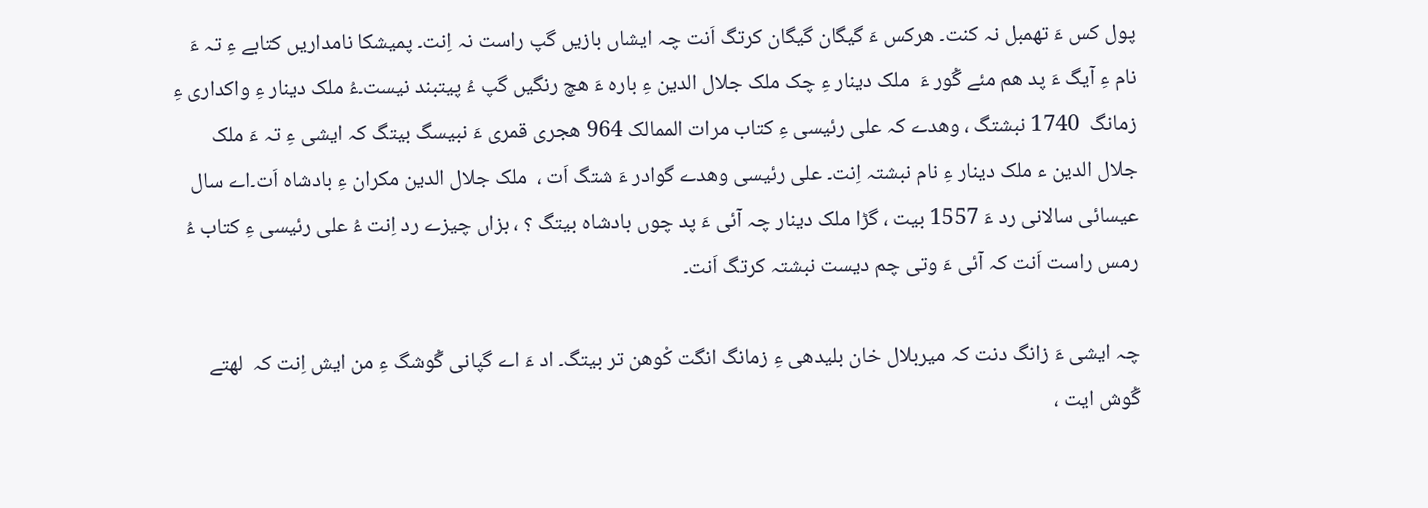پول کس ءَ تھمبل نہ کنت۔ ھرکس ءَ گیگان گیگان کرتگ اَنت چہ ایشاں بازیں گپ راست نہ اِنت۔ پمیشکا نامداریں کتابے ءِ تہ ءَ نام ءِ آیگ ءَ پد ھم مئے گْور ءَ  ملک دینار ءِ چک ملک جلال الدین ءِ بارہ ءَ ھچ رنگیں گپ ءُ پیتبند نیست۔ءُ ملک دینار ءِ واکداری ءِ زمانگ  1740 نبشتگ ، وھدے کہ علی رئیسی ءِ کتاب مرات الممالک 964 ھجری قمری ءَ نبیسگ بیتگ کہ ایشی ءِ تہ ءَ ملک جلال الدین ء ملک دینار ءِ نام نبشتہ اِنت۔ علی رئیسی وھدے گوادر ءَ شتگ اَت ،  ملک جلال الدین مکران ءِ بادشاہ اَت۔اے سال عیسائی سالانی رد ءَ 1557 بیت ، گڑا ملک دینار چہ آئی ءَ پد چوں بادشاہ بیتگ ؟ ، بزاں چیزے رد اِنت ءُ علی رئیسی ءِ کتاب ءُ رمس راست اَنت کہ آئی ءَ وتی چم دیست نبشتہ کرتگ اَنت۔

چہ ایشی ءَ زانگ دنت کہ میربلال خان بلیدھی ءِ زمانگ انگت کْوھن تر بیتگ۔ اد ءَ اے گپانی گْوشگ ءِ من ایش اِنت کہ  لھتے گْوش ایت ،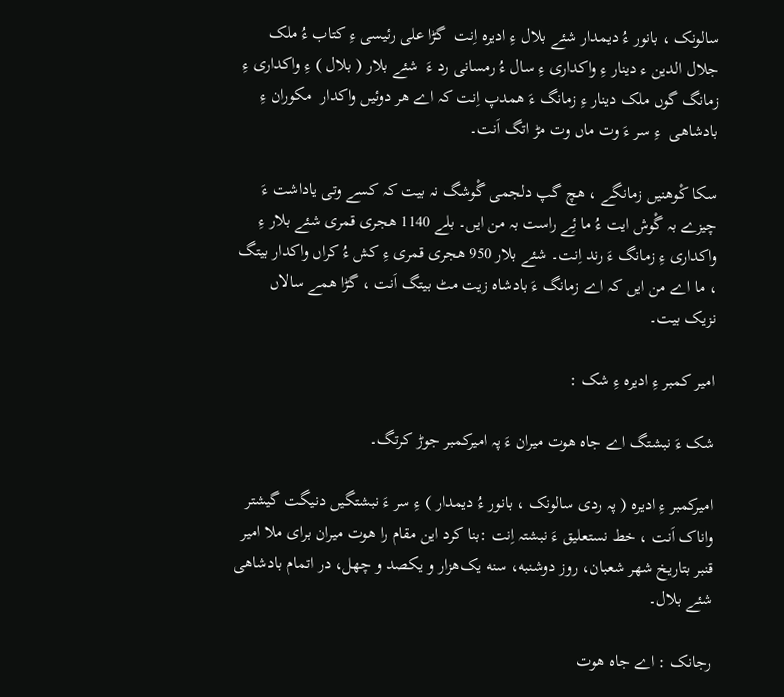سالونک ، بانور ءُ دیمدار شئے بلال ءِ ادیرہ اِنت  گڑا علی رئیسی ءِ کتاب ءُ ملک جلال الدین ء دینار ءِ واکداری ءِ سال ءُ رمسانی رد ءَ  شئے بلار ( بلال ) ءِ واکداری ءِ زمانگ گوں ملک دینار ءِ زمانگ ءَ ھمدپ اِنت کہ اے ھر دوئیں واکدار  مکوران ءِ بادشاھی  ءِ سر ءَ وت ماں وت مڑ اتگ اَنت۔

سکا کْوھنیں زمانگے ، ھچ گپ دلجمی گْوشگ نہ بیت کہ کسے وتی یاداشت ءَ چیزے بہ گْوش ایت ءُ ما ئِے راست بہ من ایں۔ بلے 1140 ھجری قمری شئے بلار ءِ واکداری ءِ زمانگ ءَ رند اِنت۔ شئے بلار 950 ھجری قمری ءِ کش ءُ کراں واکدار بیتگ ، ما اے من ایں کہ اے زمانگ ءَ بادشاہ زیت مٹ بیتگ اَنت ، گڑا ھمے سالاں نزیک بیت۔

امیر کمبر ءِ ادیرہ ءِ شک :

شک ءَ نبشتگ اے جاہ ھوت میران ءَ پہ امیرکمبر جوڑ کرتگ۔

امیرکمبر ءِ ادیرہ ( پہ ردی سالونک ، بانور ءُ دیمدار ) ءِ سر ءَ نبشتگیں دنیگت گیشتر واناک اَنت ، خط نستعلیق ءَ نبشتہ اِنت :بنا کرد این مقام را هوت میران برای ملا امیر قنبر بتاریخ شهر شعبان، روز دوشنبه، سنه یک‌هزار و یکصد و چهل، در اتمام بادشاهی  شئے بلال۔

رجانک : اے جاہ ھوت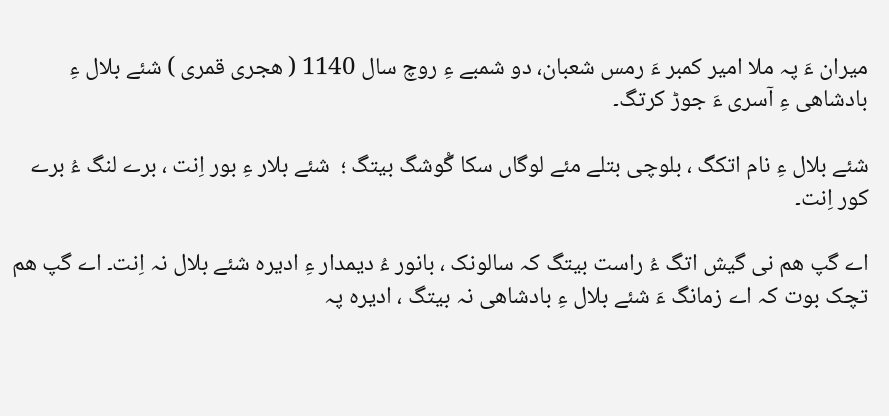میران ءَ پہ ملا امیر کمبر ءَ رمس شعبان، دو شمبے ءِ روچ سال 1140 ( ھجری قمری ) شئے بلال ءِ بادشاھی ءِ آسری ءَ جوڑ کرتگ۔

شئے بلال ءِ نام اتکگ ، بلوچی بتلے مئے لوگاں سکا گْوشگ بیتگ ؛  شئے بلار ءِ بور اِنت ، برے لنگ ءُ برے کور اِنت۔

اے گپ ھم نی گیش اتگ ءُ راست بیتگ کہ سالونک ، بانور ءُ دیمدار ءِ ادیرہ شئے بلال نہ اِنت۔ اے گپ ھم تچک بوت کہ اے زمانگ ءَ شئے بلال ءِ بادشاھی نہ بیتگ ، ادیرہ پہ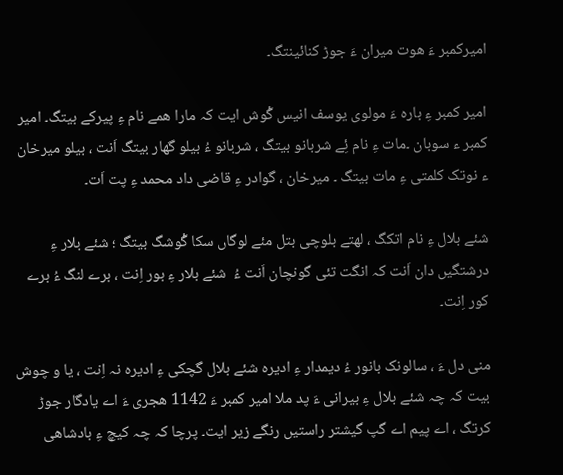امیرکمبر ءَ ھوت میران ءَ جوڑ کنائینتگ۔

امیر کمبر ءِ بارہ ءَ مولوی یوسف انیس گْوش ایت کہ مارا ھمے نام ءِ پیرکے بیتگ۔ امیر کمبر ء سوبان ۔مات ءِ نام ئِے شربانو بیتگ ، شربانو ءُ بیلو گھار بیتگ اَنت ، بیلو میرخان ء نوتک کلمتی ءِ مات بیتگ ۔ میرخان ، گوادر ءِ قاضی داد محمد ءِ پت اَت۔

شئے بلال ءِ نام اتکگ ، لھتے بلوچی بتل مئے لوگاں سکا گْوشگ بیتگ ؛ شئے بلار ءِ درشتگیں دان اَنت کہ انگت تئی گونچان اَنت ءُ  شئے بلار ءِ بور اِنت ، برے لنگ ءُ برے کور اِنت۔

منی دل ءَ ، سالونک بانور ءُ دیمدار ءِ ادیرہ شئے بلال گچکی ءِ ادیرہ نہ اِنت ، یا و چوش بیت کہ چہ شئے بلال ءِ بیرانی ءَ پد ملا امیر کمبر ءَ 1142 ھجری ءَ اے یادگار جوڑ کرتگ ، اے پیم اے گپ گیشتر راستیں رنگے زیر ایت۔ پرچا کہ چہ کیچ ءِ بادشاھی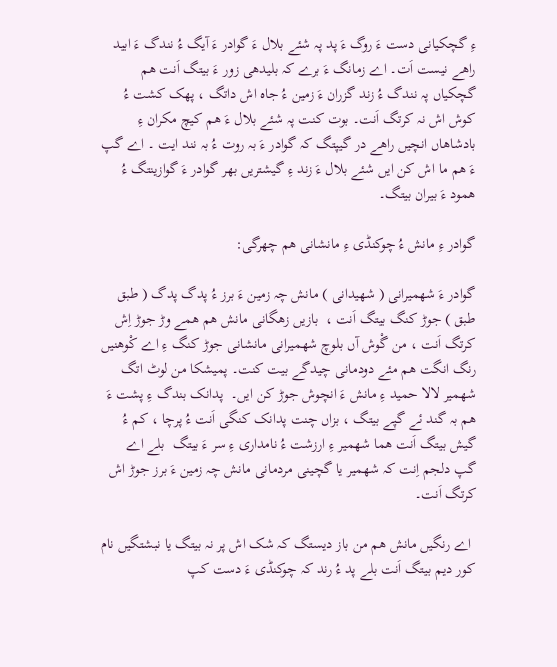ءِ گچکیانی دست ءَ روگ ءَ پد پہ شئے بلال ءَ گوادر ءَ آیگ ءُ نندگ ءَ ابید راھے نیست اَت۔ اے زمانگ ءَ برے کہ بلیدھی زور ءَ بیتگ اَنت ھم گچکیاں پہ نندگ ءُ زند گزران ءَ زمین ءُ جاہ اش داتگ ، پھک کشت ءُ کوش اش نہ کرتگ اَنت۔ بوت کنت پہ شئے بلال ءَ ھم کیچ مکران ءِ بادشاھاں انچیں راھے در گیپتگ کہ گوادر ءَ بہ روت ءُ بہ نند ایت ۔ اے گپ ءَ ھم ما اش کن ایں شئے بلال ءَ زند ءِ گیشتریں بھر گوادر ءَ گوازینتگ ءُ ھمود ءَ بیران بیتگ۔

گوادر ءِ مانش ءُ چوکنڈی ءِ مانشانی ھم چھرگی:

گوادر ءَ شھمیرانی ( شھیدانی ) مانش چہ زمین ءَ برز ءُ پدگ پدگ ( طبق طبق ) جوڑ کنگ بیتگ اَنت ،  بازیں زھگانی مانش ھم ھمے وڑ جوڑ اِش کرتگ اَنت ، من گْوش آں بلوچ شھمیرانی مانشانی جوڑ کنگ ءِ اے کْوھنیں  رنگ انگت ھم مئے دودمانی چیدگے بیت کنت۔ پمیشکا من لوٹ اتگ شھمیر لالا حمید ءِ مانش ءَ انچوش جوڑ کن ایں۔  پدانک بندگ ءِ پشت ءَ ھم بہ گند ئے گپے بیتگ ، بزاں چنت پدانک کنگی اَنت ءُ پرچا ، کم ءُ گیش بیتگ اَنت ھما شھمیر ءِ ارزشت ءُ نامداری ءِ سر ءَ بیتگ  بلے اے گپ دلجم اِنت کہ شھمیر یا گچینی مردمانی مانش چہ زمین ءَ برز جوڑ اش کرتگ اَنت۔

 اے رنگیں مانش ھم من باز دیستگ کہ شک اش پر نہ بیتگ یا نبشتگیں نام  کور دیم بیتگ اَنت بلے پد ءُ رند کہ چوکنڈی ءَ دست کپ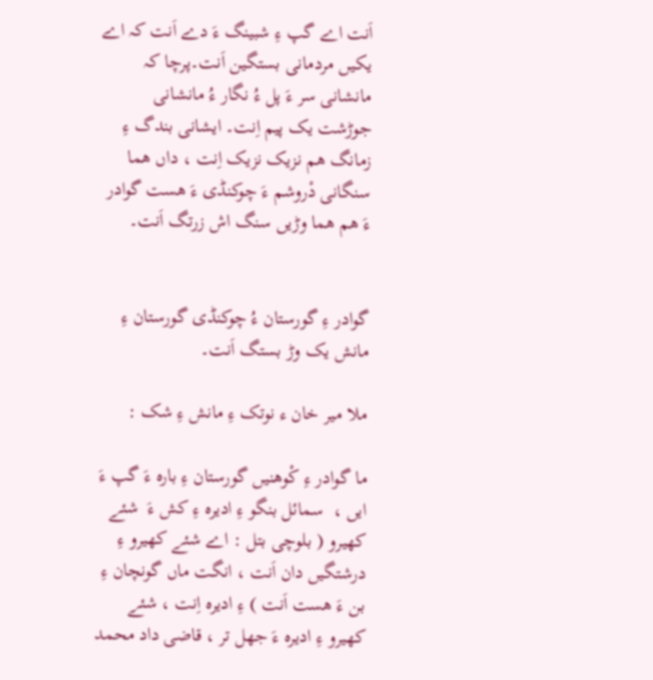اَنت اے گپ ءِ شبینگ ءَ دے اَنت کہ اے یکیں مردمانی بستگین اَنت۔پرچا کہ مانشانی سر ءَ پل ءُ نگار ءُ مانشانی جوڑشت یک پیم اِنت۔ ایشانی بندگ ءِ زمانگ ھم نزیک نزیک اِنت ، داں ھما سنگانی دْروشم ءَ چوکنڈی ءَ ھست گوادر ءَ ھم ھما وڑیں سنگ اش زرتگ اَنت۔


گوادر ءِ گورستان ءُ چوکنڈی گورستان ءِ مانش یک وڑ بستگ اَنت۔

ملا میر خان ء نوتک ءِ مانش ءِ شک :

ما گوادر ءِ کْوھنیں گورستان ءِ بارہ ءَ گپ ءَ ایں ،  سمائل بنگو ءِ ادیرہ ءِ کش ءَ  شئے کھیرو ( بلوچی بتل : اے شئے کھیرو ءِ درشتگیں دان اَنت ، انگت ماں گونچان ءِ بن ءَ ھست اَنت ) ءِ ادیرہ اِنت ، شئے کھیرو ءِ ادیرہ ءَ جھل تر ، قاضی داد محمد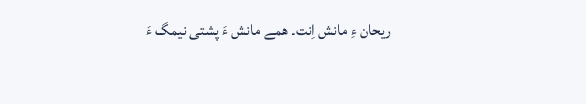ریحان ءِ مانش اِنت۔ ھمے مانش ءَ پشتی نیمگ ءَ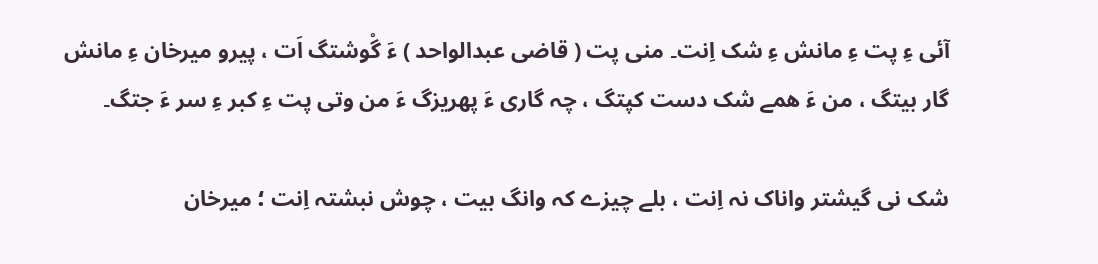آئی ءِ پت ءِ مانش ءِ شک اِنت۔ منی پت ( قاضی عبدالواحد ) ءَ گْوشتگ اَت ، پیرو میرخان ءِ مانش گار بیتگ ، من ءَ ھمے شک دست کپتگ ، چہ گاری ءَ پھریزگ ءَ من وتی پت ءِ کبر ءِ سر ءَ جتگ۔

شک نی گیشتر واناک نہ اِنت ، بلے چیزے کہ وانگ بیت ، چوش نبشتہ اِنت ؛ میرخان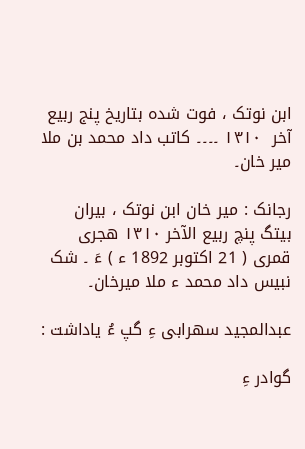ابن نوتک ، فوت شدہ بتاریخ پنج ربیع آخر  ۱۳۱۰ ۔۔۔۔ کاتب داد محمد بن ملا میر خان۔

رجانک : میر خان ابن نوتک ، بیران بیتگ پنچ ربیع الآخر ۱۳۱۰ ھجری قمری ( 21 اکتوبر 1892 ء ) ءَ ۔ شک نبیس داد محمد ء ملا میرخان۔

عبدالمجید سھرابی ءِ گپ ءُ یاداشت :

گوادر ءِ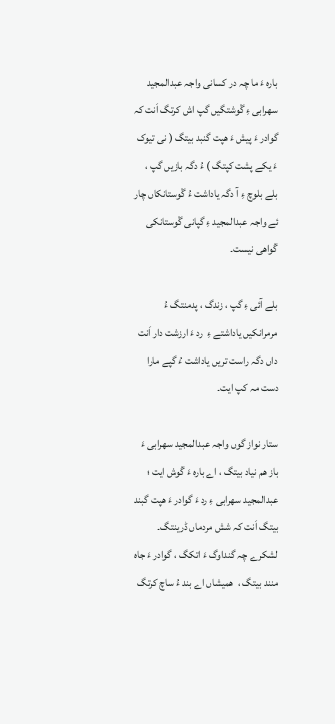بارہ ءَ ما چہ در کسانی واجہ عبدالمجید سھرابی ءِ گْوشتگیں گپ اش کرتگ اَنت کہ گوادر ءَ پیش ءَ ھپت گنبد بیتگ ( نی تیوک ءَ یکے پشت کپتگ ) ءُ دگہ بازیں گپ ، بلے بلوچ ءِ آ دگہ یاداشت ءُ گْوستانکاں چار ئے واجہ عبدالمجید ءِ گپانی گْوستانکی گْواھی نیست۔

بلے آئی ءِ گپ ، زندگ ، پدمنتگ ءُ مرمرانکیں یاداشتے ءِ  رد ءَ ارزشت دار اَنت داں دگہ راست تریں یاداشت ءُ گپے مارا دست مہ کپ ایت۔

ستار نواز گوں واجہ عبدالمجید سھرابی ءَ باز ھم نیاد بیتگ ، اے بارہ ءَ گْوش ایت ؛ عبدالمجید سھرابی ءِ رد ءَ گوادر ءَ ھپت گبند بیتگ اَنت کہ شش مردماں ڈرینتگ۔ لشکرے چہ گنداوگ ءَ اتکگ ، گوادر ءَ جاہ منند بیتگ ،  ھمیشاں اے بند ءُ ساچ کرتگ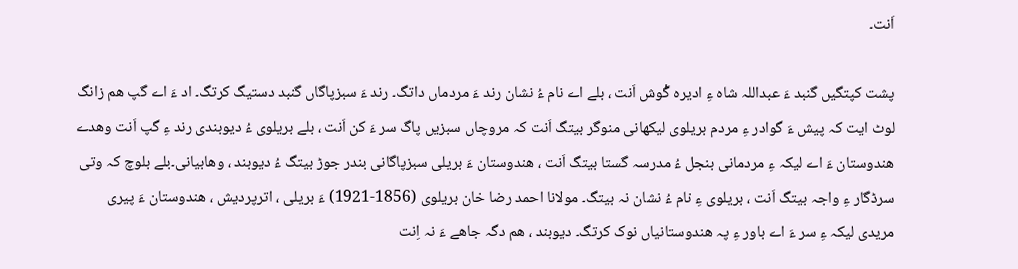اَنت۔

پشت کپتگیں گنبد ءَ عبداللہ شاہ ءِ ادیرہ گْوش اَنت ، بلے اے نام ءُ نشان رند ءَ مردماں داتگ۔ رند ءَ سبزپاگاں گنبد دستیگ کرتگ۔ اد ءَ اے گپ ھم زانگ لوٹ ایت کہ پیش ءَ گوادر ءِ مردم بریلوی لیکھانی منوگر بیتگ اَنت کہ مروچاں سبزیں پاگ سر ءَ کن اَنت ، بلے بریلوی ءُ دیوبندی رند ءِ گپ اَنت وھدے ھندوستان ءَ اے لیکہ ءِ مردمانی بنجل ءُ مدرسہ گستا بیتگ اَنت ، ھندوستان ءَ بریلی سبزپاگانی بندر جوڑ بیتگ ءُ دیوبند ، وھابیانی۔بلے بلوچ کہ وتی سرڈگار ءِ واجہ بیتگ اَنت ، بریلوی ءِ نام ءُ نشان نہ بیتگ۔ مولانا احمد رضا خان بریلوی (1856-1921) ءَ بریلی ، اترپردیش ، ھندوستان ءَ پیری مریدی لیکہ ءِ سر ءَ اے باور ءِ پہ ھندوستانیاں نوک کرتگ۔ دیوبند ، ھم دگہ جاھے ءَ نہ اِنت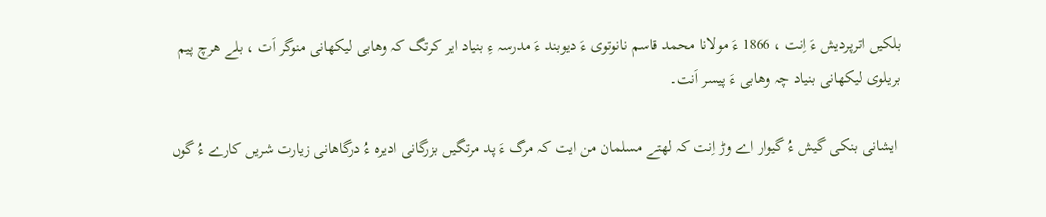بلکیں اترپردیش ءَ اِنت ، 1866 ءَ مولانا محمد قاسم نانوتوی ءَ دیوبند ءَ مدرسہ ءِ بنیاد ایر کرتگ کہ وھابی لیکھانی منوگر اَت ، بلے ھرچ پیم بریلوی لیکھانی بنیاد چہ وھابی ءَ پیسر اَنت۔

 ایشانی بنکی گیش ءُ گیوار اے وڑ اِنت کہ لھتے مسلمان من ایت کہ مرگ ءَ پد مرتگیں بزرگانی ادیرہ ءُ درگاھانی زیارت شریں کارے ءُ گوں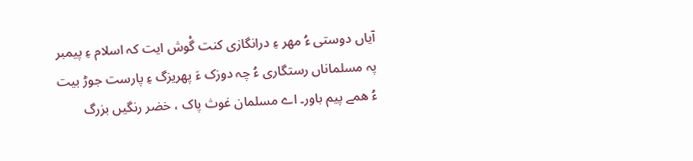آیاں دوستی ءُ مھر ءِ درانگازی کنت گْوش ایت کہ اسلام ءِ پیمبر پہ مسلماناں رستگاری ءُ چہ دوزک ءَ پھریزگ ءِ پارست جوڑ بیت ءُ ھمے پیم باور۔ اے مسلمان غوث پاک ، خضر رنگیں بزرگ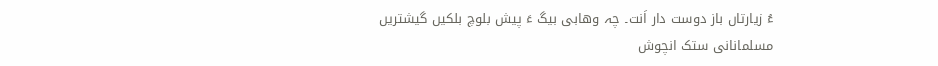ءُ زیارتاں باز دوست دار اَنت۔ چہ وھابی بیگ ءَ پیش بلوچ بلکیں گیشتریں مسلمانانی ستک انچوش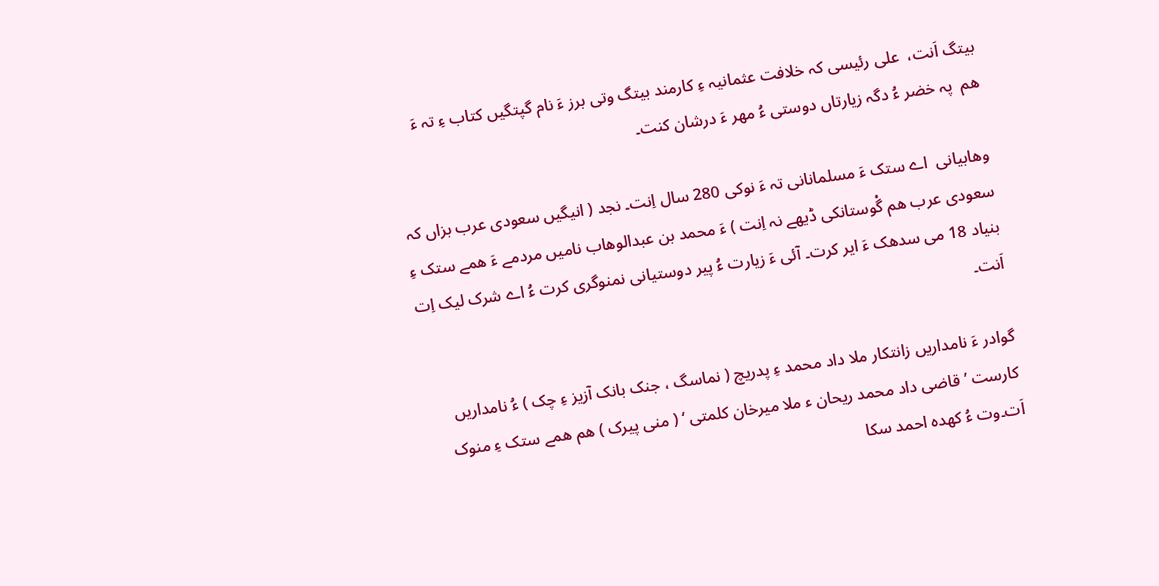بیتگ اَنت،  علی رئیسی کہ خلافت عثمانیہ ءِ کارمند بیتگ وتی برز ءَ نام گپتگیں کتاب ءِ تہ ءَ ھم  پہ خضر ءُ دگہ زیارتاں دوستی ءُ مھر ءَ درشان کنت۔

وھابیانی  اے ستک ءَ مسلمانانی تہ ءَ نوکی 280 سال اِنت۔ نجد ( انیگیں سعودی عرب بزاں کہ سعودی عرب ھم گْوستانکی ڈیھے نہ اِنت ) ءَ محمد بن عبدالوھاب نامیں مردمے ءَ ھمے ستک ءِ بنیاد 18 می سدھک ءَ ایر کرت۔ آئی ءَ زیارت ءُ پیر دوستیانی نمنوگری کرت ءُ اے شرک لیک اِت اَنت۔

گوادر ءَ نامداریں زانتکار ملا داد محمد ءِ پدریچ ( نماسگ ، جنک بانک آزیز ءِ چک ) ءُ نامداریں کارست ’ قاضی داد محمد ریحان ء ملا میرخان کلمتی ‘ ( منی پیرک ) ھم ھمے ستک ءِ منوک اَت۔وت ءُ کھدہ احمد سکا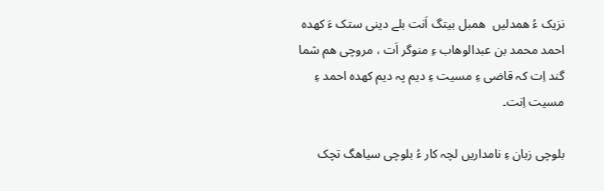نزیک ءُ ھمدلیں  ھمبل بیتگ اَنت بلے دینی ستک ءَ کھدہ احمد محمد بن عبدالوھاب ءِ منوگر اَت ، مروچی ھم شما گند اِت کہ قاضی ءِ مسیت ءِ دیم پہ دیم کھدہ احمد ءِ مسیت اِنت۔

بلوچی زبان ءِ نامداریں لچہ کار ءُ بلوچی سیاھگ تچک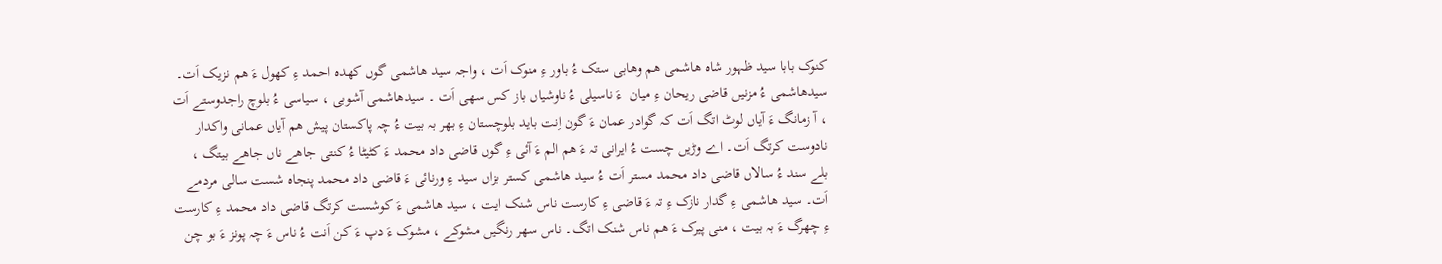کنوک بابا سید ظہور شاہ ھاشمی ھم وھابی ستک ءُ باور ءِ منوک اَت ، واجہ سید ھاشمی گوں کھدہ احمد ءِ کھول ءَ ھم نزیک اَت۔ سیدھاشمی ءُ مزنیں قاضی ریحان ءِ میان  ءَ ناسیلی ءُ ناوشیاں باز کس سھی اَت ۔ سیدھاشمی آشوبی ، سیاسی ءُ بلوچ راجدوستے اَت ، آ زمانگ ءَ آیاں لوٹ اتگ اَت کہ گوادر عمان ءَ گون اِنت باید بلوچستان ءِ بھر بہ بیت ءُ چہ پاکستان پیش ھم آیاں عمانی واکدار نادوست کرتگ اَت۔ اے وڑیں چست ءُ ایرانی تہ ءَ ھم الم ءَ آئی ءِ گوں قاضی داد محمد ءَ کٹیٹا ءُ کنتی جاھے ناں جاھے بیتگ ، بلے سند ءُ سالاں قاضی داد محمد مستر اَت ءُ سید ھاشمی کستر بزاں سید ءِ ورنائی ءَ قاضی داد محمد پنجاہ شست سالی مردمے اَت۔ سید ھاشمی ءِ گدار نازک ءِ تہ ءَ قاضی ءِ کارست ناس شنک ایت ، سید ھاشمی ءَ کوشست کرتگ قاضی داد محمد ءِ کارست ءِ چھرگ ءَ بہ بیت ، منی پیرک ءَ ھم ناس شنک اتگ۔ ناس سھر رنگیں مشوکے ، مشوک ءَ دپ ءَ کن اَنت ءُ ناس ءَ چہ پونز ءَ بو چن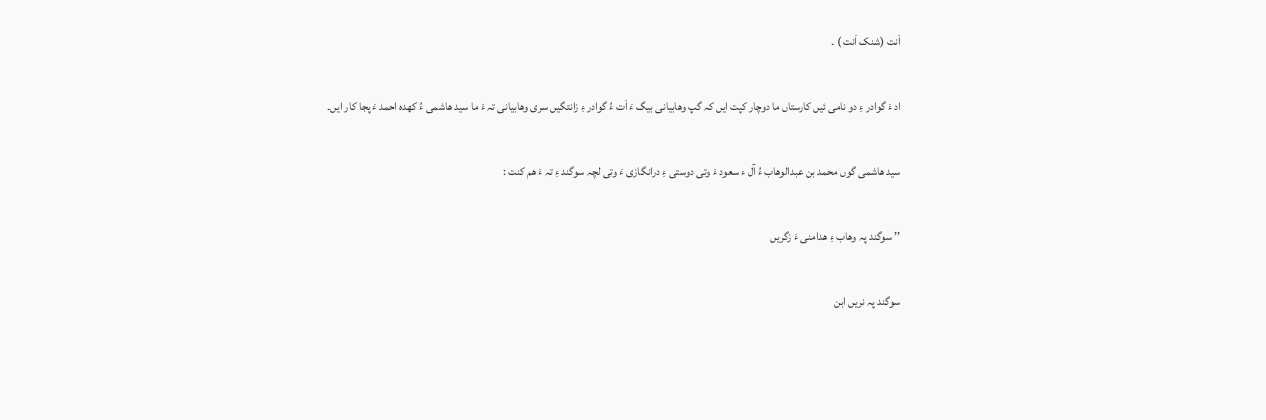اَنت (شنک اَنت ) ۔

اد ءَ گوادر ءِ دو نامی ئیں کارستاں ما دوچار کپت ایں کہ گپ وھابیانی بیگ ءَ اَت ءُ گوادر ءِ زانتگیں سری وھابیانی تہ ءَ ما سید ھاشمی ءُ کھدہ احمد ءَ پجا کار ایں۔

سید ھاشمی گوں محمد بن عبدالوھاب ءُ آل ء سعود ءَ وتی دوستی ءِ درانگازی ءَ وتی لچہ سوگند ءِ تہ ءَ ھم کنت :

’’ سوگند پہ وھاب ءِ ھدامنی ءَ زگریں

سوگند پہ نریں ابن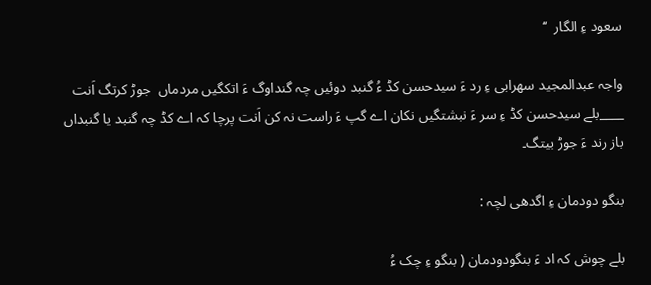سعود ءِ الگار  ‘‘

واجہ عبدالمجید سھرابی ءِ رد ءَ سیدحسن کڈ ءُ گنبد دوئیں چہ گنداوگ ءَ اتکگیں مردماں  جوڑ کرتگ اَنت ____بلے سیدحسن کڈ ءِ سر ءَ نبشتگیں نکان اے گپ ءَ راست نہ کن اَنت پرچا کہ اے کڈ چہ گنبد یا گنبداں باز رند ءَ جوڑ بیتگ۔

بنگو دودمان ءِ اگدھی لچہ :

بلے چوش کہ اد ءَ بنگودودمان ( بنگو ءِ چک ءُ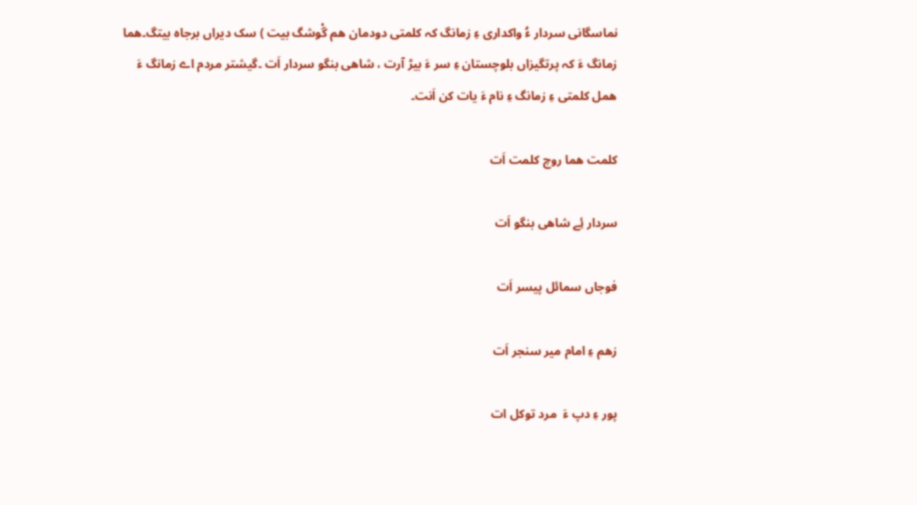نماسگانی سردار ءُ واکداری ءِ زمانگ کہ کلمتی دودمان ھم گْوشگ بیت ) سک دیراں برجاہ بیتگ۔ھما زمانگ ءَ کہ پرتگیزاں بلوچستان ءِ سر ءَ بیڑ آرت ، شاھی بنگو سردار اَت ۔گیشتر مردم اے زمانگ ءَ ھمل کلمتی ءِ زمانگ ءِ نام ءَ یات کن اَنت۔

کلمت ھما روچ کلمت اَت

سردار ئِے شاھی بنگو اَت

فوجاں سمائل پیسر اَت

زھم ءِ امام میر سنجر اَت

پور ءِ دپ ءَ  مرد توکل ات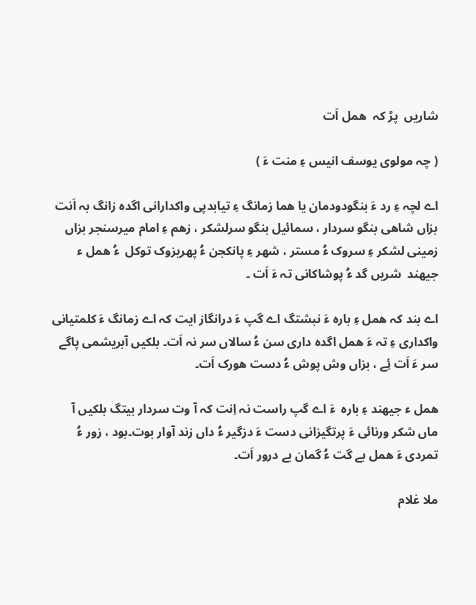شاریں  پڑ کہ  ھمل اَت

( چہ مولوی یوسف انیس ءِ منت ءَ )

اے لچہ ءِ رد ءَ بنگودودمان یا ھما زمانگ ءِ تیابدپی واکدارانی اگدہ زانگ بہ اَنت بزاں شاھی بنگو سردار ، سمائیل بنگو سرلشکر ، زھم ءِ امام میرسنجر بزاں زمینی لشکر ءِ سروک ءُ مستر ، شھر ءِ پانکجن ءُ پھریزوک توکل  ءُ ھمل ء جیھند  شریں گد ءُ پوشاکانی تہ ءَ اَت ۔

اے بند کہ ھمل ءِ بارہ ءَ نبشتگ اے گپ ءَ درانگاز ایت کہ اے زمانگ ءَ کلمتیانی واکداری ءِ تہ ءَ ھمل اگدہ داری سن ءُ سالاں سر نہ اَت۔ بلکیں آبریشمی پاگے سر ءَ اَت ئِے ، بزاں وش پوش ءُ دست ھورک اَت۔

ھمل ء جیھند ءِ بارہ  ءَ اے گپ راست نہ اِنت کہ آ وت سردار بیتگ بلکیں آ ماں شکر ورنائی ءَ پرتگیزانی دست ءَ دزگیر ءُ داں زند آوار بوت۔بود ، زور ءُ  تمردی ءَ ھمل بے گت ءُ گمان بے درور اَت۔

ملا غلام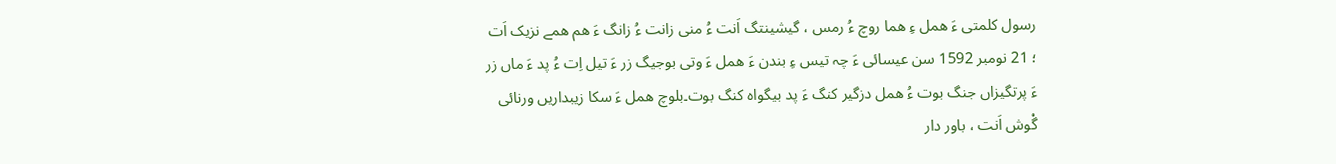رسول کلمتی ءَ ھمل ءِ ھما روچ ءُ رمس ، گیشینتگ اَنت ءُ منی زانت ءُ زانگ ءَ ھم ھمے نزیک اَت ؛ 21 نومبر 1592 سن عیسائی ءَ چہ تیس ءِ بندن ءَ ھمل ءَ وتی بوجیگ زر ءَ تیل اِت ءُ پد ءَ ماں زر ءَ پرتگیزاں جنگ بوت ءُ ھمل دزگیر کنگ ءَ پد بیگواہ کنگ بوت۔بلوچ ھمل ءَ سکا زیبداریں ورنائی گْوش اَنت ، باور دار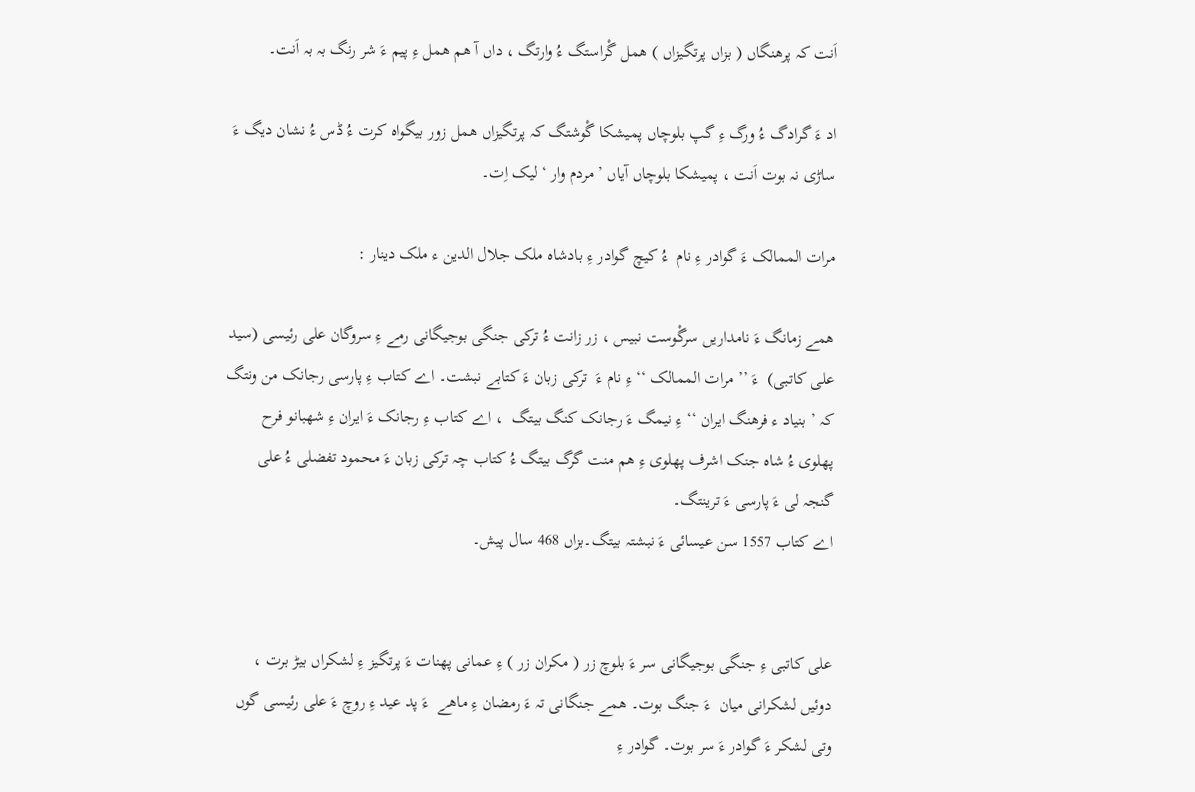اَنت کہ پرھنگاں ( بزاں پرتگیزاں ) ھمل گْراستگ ءُ وارتگ ، داں آ ھم ھمل ءِ پیم ءَ شر رنگ بہ بہ اَنت۔

اد ءَ گرادگ ءُ ورگ ءِ گپ بلوچاں پمیشکا گْوشتگ کہ پرتگیزاں ھمل زور بیگواہ کرت ءُ ڈس ءُ نشان دیگ ءَ ساڑی نہ بوت اَنت ، پمیشکا بلوچاں آیاں ’ مردم وار ‘ لیک اِت۔

مرات الممالک ءَ گوادر ءِ نام  ءُ کیچ گوادر ءِ بادشاہ ملک جلال الدین ء ملک دینار :

ھمے زمانگ ءَ نامداریں سرگْوست نبیس ، زر زانت ءُ ترکی جنگی بوجیگانی رمے ءِ سروگان علی رئیسی (سید علی کاتبی)  ءَ ’’ مرات الممالک ‘‘ ءِ نام ءَ  ترکی زبان ءَ کتابے نبشت۔ اے کتاب ءِ پارسی رجانک من ونتگ کہ ’ بنیاد ء فرھنگ ایران ‘‘ ءِ نیمگ ءَ رجانک کنگ بیتگ  ، اے کتاب ءِ رجانک ءَ ایران ءِ شھبانو فرح پھلوی ءُ شاہ جنک اشرف پھلوی ءِ ھم منت گرگ بیتگ ءُ کتاب چہ ترکی زبان ءَ محمود تفضلی ءُ علی گنجہ لی ءَ پارسی ءَ ترینتگ۔
اے کتاب 1557 سن عیسائی ءَ نبشتہ بیتگ۔بزاں 468 سال پیش۔


علی کاتبی ءِ جنگی بوجیگانی سر ءَ بلوچ زر ( مکران زر ) ءِ عمانی پھنات ءَ پرتگیز ءِ لشکراں بیڑ برت ، دوئیں لشکرانی میان  ءَ جنگ بوت۔ ھمے جنگانی تہ ءَ رمضان ءِ ماھے  ءَ پد عید ءِ روچ ءَ علی رئیسی گوں وتی لشکر ءَ گوادر ءَ سر بوت۔ گوادر ءِ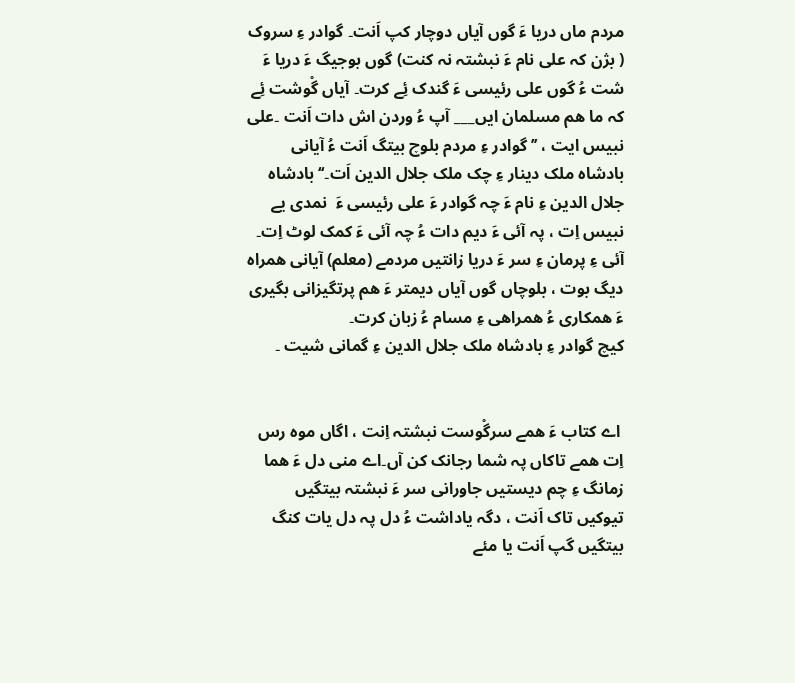مردم ماں دریا ءَ گوں آیاں دوچار کپ اَنت۔ گوادر ءِ سروک ( بژن کہ علی نام ءَ نبشتہ نہ کنت) گوں بوجیگ ءَ دریا ءَ شت ءُ گوں علی رئیسی ءَ گندک ئِے کرت۔ آیاں گْوشت ئِے کہ ما ھم مسلمان ایں___ آپ ءُ وردن اش دات اَنت ۔علی نبیس ایت ، ’’ گوادر ءِ مردم بلوچ بیتگ اَنت ءُ آیانی بادشاہ ملک دینار ءِ چک ملک جلال الدین اَت۔‘‘ بادشاہ جلال الدین ءِ نام ءَ چہ گوادر ءَ علی رئیسی ءَ  نمدی یے نبیس اِت ، پہ آئی ءَ دیم دات ءُ چہ آئی ءَ کمک لوٹ اِت۔ آئی ءِ پرمان ءِ سر ءَ دریا زانتیں مردمے (معلم) آیانی ھمراہ دیگ بوت ، بلوچاں گوں آیاں دیمتر ءَ ھم پرتگیزانی بگیری ءَ ھمکاری ءُ ھمراھی ءِ مسام ءُ زبان کرت۔
کیچ گوادر ءِ بادشاہ ملک جلال الدین ءِ گمانی شیت ۔


 اے کتاب ءَ ھمے سرگْوست نبشتہ اِنت ، اگاں موہ رس اِت ھمے تاکاں پہ شما رجانک کن آں۔اے منی دل ءَ ھما زمانگ ءِ چم دیستیں جاورانی سر ءَ نبشتہ بیتگیں تیوکیں تاک اَنت ، دگہ یاداشت ءُ دل پہ دل یات کنگ بیتگیں گپ اَنت یا مئے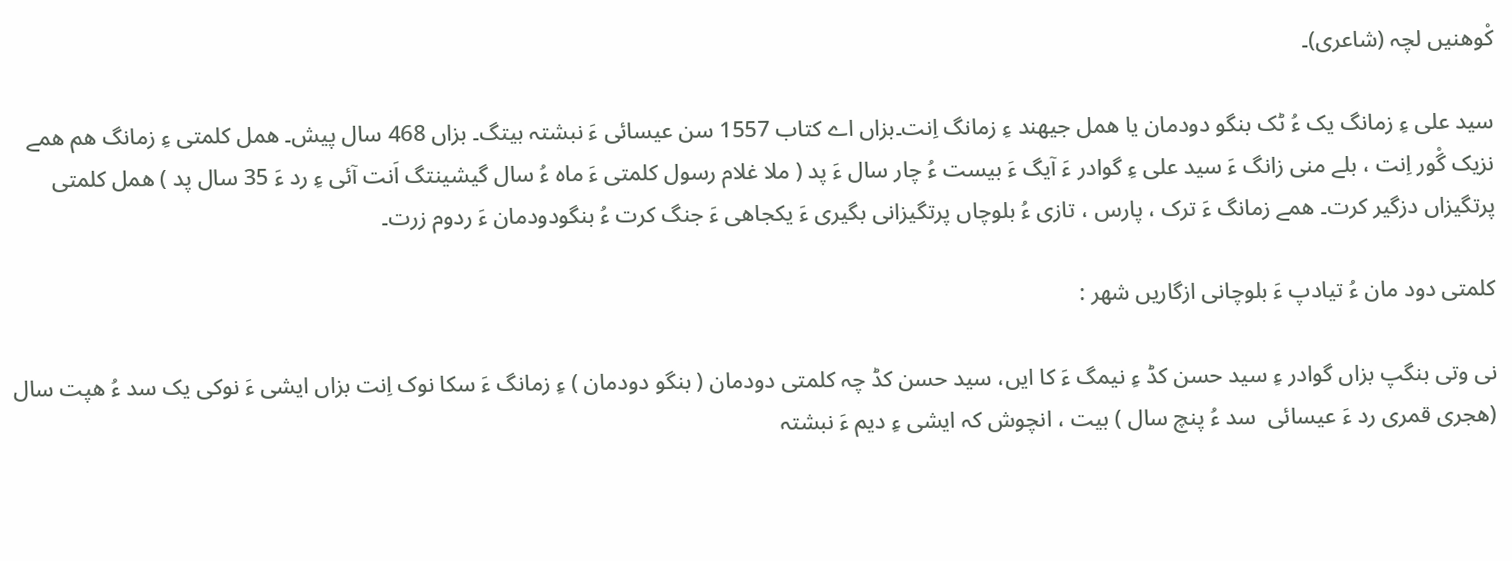کْوھنیں لچہ (شاعری)۔

سید علی ءِ زمانگ یک ءُ ٹک بنگو دودمان یا ھمل جیھند ءِ زمانگ اِنت۔بزاں اے کتاب 1557 سن عیسائی ءَ نبشتہ بیتگ۔ بزاں 468 سال پیش۔ ھمل کلمتی ءِ زمانگ ھم ھمے نزیک گْور اِنت ، بلے منی زانگ ءَ سید علی ءِ گوادر ءَ آیگ ءَ بیست ءُ چار سال ءَ پد ( ملا غلام رسول کلمتی ءَ ماہ ءُ سال گیشینتگ اَنت آئی ءِ رد ءَ 35 سال پد ) ھمل کلمتی پرتگیزاں دزگیر کرت۔ ھمے زمانگ ءَ ترک ، پارس ، تازی ءُ بلوچاں پرتگیزانی بگیری ءَ یکجاھی ءَ جنگ کرت ءُ بنگودودمان ءَ ردوم زرت۔

کلمتی دود مان ءُ تیادپ ءَ بلوچانی ازگاریں شھر :

نی وتی بنگپ بزاں گوادر ءِ سید حسن کڈ ءِ نیمگ ءَ کا ایں، سید حسن کڈ چہ کلمتی دودمان ( بنگو دودمان ) ءِ زمانگ ءَ سکا نوک اِنت بزاں ایشی ءَ نوکی یک سد ءُ ھپت سال (ھجری قمری رد ءَ عیسائی  سد ءُ پنچ سال ) بیت ، انچوش کہ ایشی ءِ دیم ءَ نبشتہ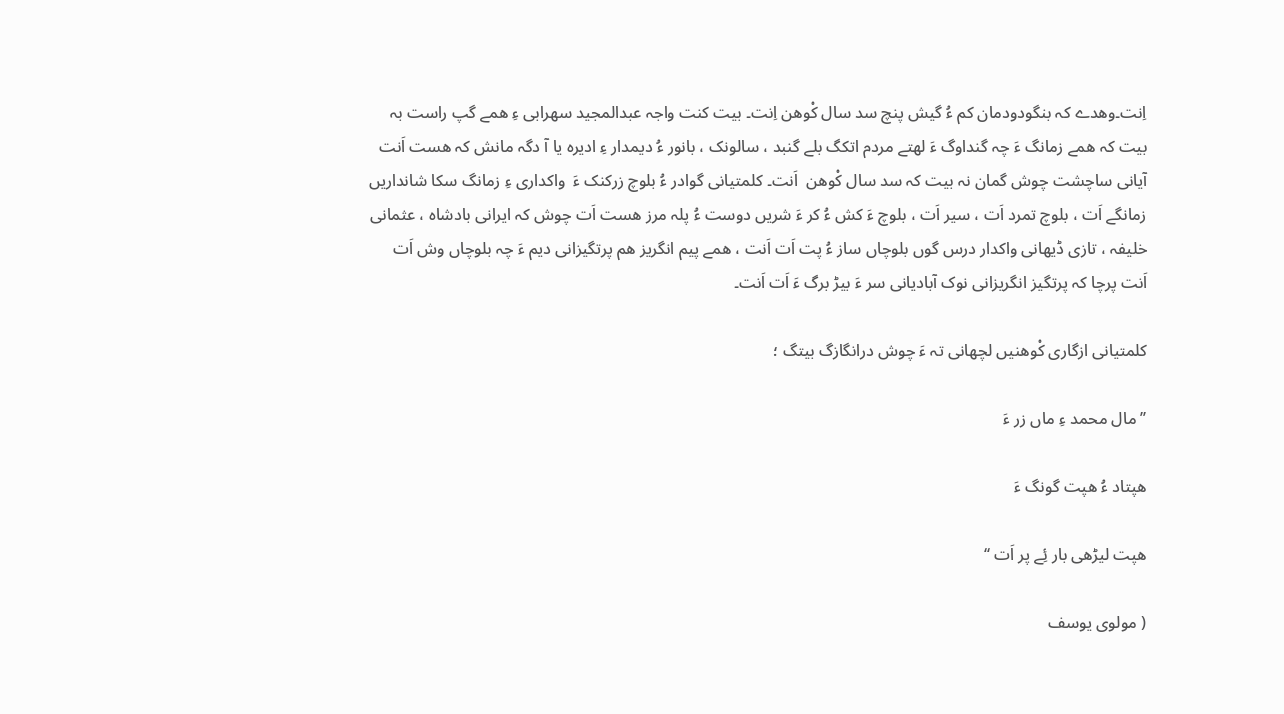اِنت۔وھدے کہ بنگودودمان کم ءُ گیش پنچ سد سال کْوھن اِنت۔ بیت کنت واجہ عبدالمجید سھرابی ءِ ھمے گپ راست بہ بیت کہ ھمے زمانگ ءَ چہ گنداوگ ءَ لھتے مردم اتکگ بلے گنبد ، سالونک ، بانور ءُ دیمدار ءِ ادیرہ یا آ دگہ مانش کہ ھست اَنت آیانی ساچشت چوش گمان نہ بیت کہ سد سال کْوھن  اَنت۔ کلمتیانی گوادر ءُ بلوچ زرکنک ءَ  واکداری ءِ زمانگ سکا شانداریں زمانگے اَت ، بلوچ تمرد اَت ، سیر اَت ، بلوچ ءَ کش ءُ کر ءَ شریں دوست ءُ پلہ مرز ھست اَت چوش کہ ایرانی بادشاہ ، عثمانی خلیفہ ، تازی ڈیھانی واکدار درس گوں بلوچاں ساز ءُ پت اَت اَنت ، ھمے پیم انگریز ھم پرتگیزانی دیم ءَ چہ بلوچاں وش اَت اَنت پرچا کہ پرتگیز انگریزانی نوک آبادیانی سر ءَ بیڑ برگ ءَ اَت اَنت۔

کلمتیانی ازگاری کْوھنیں لچھانی تہ ءَ چوش درانگازگ بیتگ ؛

’’ مال محمد ءِ ماں زر ءَ

ھپتاد ءُ ھپت گونگ ءَ

ھپت لیڑھی بار ئِے پر اَت ‘‘

( مولوی یوسف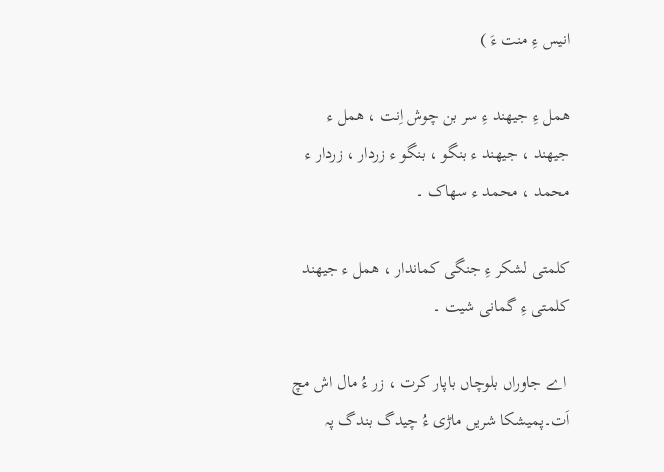انیس ءِ منت ءَ )

ھمل ءِ جیھند ءِ سر بن چوش اِنت ، ھمل ء جیھند ، جیھند ء بنگو ، بنگو ء زردار ، زردار ء محمد ، محمد ء سھاک ۔

کلمتی لشکر ءِ جنگی کماندار ، ھمل ء جیھند کلمتی ءِ گمانی شیت ۔

 اے جاوراں بلوچاں باپار کرت ، زر ءُ مال اش مچ اَت۔پمیشکا شریں ماڑی ءُ چیدگ بندگ پہ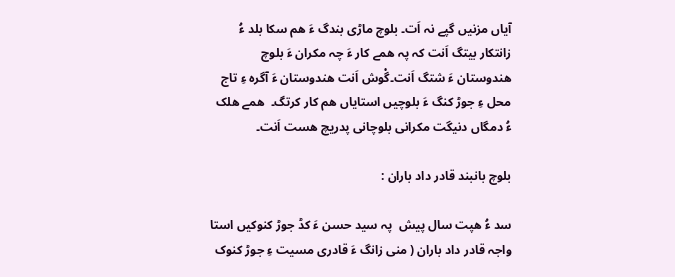آیاں مزنیں گپے نہ اَت۔ بلوچ ماڑی بندگ ءَ ھم سکا بلد ءُ زانتکار بیتگ اَنت کہ پہ ھمے کار ءَ چہ مکران ءَ بلوچ ھندوستان ءَ شتگ اَنت۔گْوش اَنت ھندوستان ءَ آگرہ ءِ تاج محل ءِ جوڑ کنگ ءَ بلوچیں استایاں ھم کار کرتگ۔  ھمے ھلک ءُ دمگاں دنیگت مکرانی بلوچانی پدریچ ھست اَنت۔

بلوچ بانبند قادر داد باران :

سد ءُ ھپت سال پیش  پہ سید حسن ءَ کڈ جوڑ کنوکیں استا واجہ قادر داد باران ( منی زانگ ءَ قادری مسیت ءِ جوڑ کنوک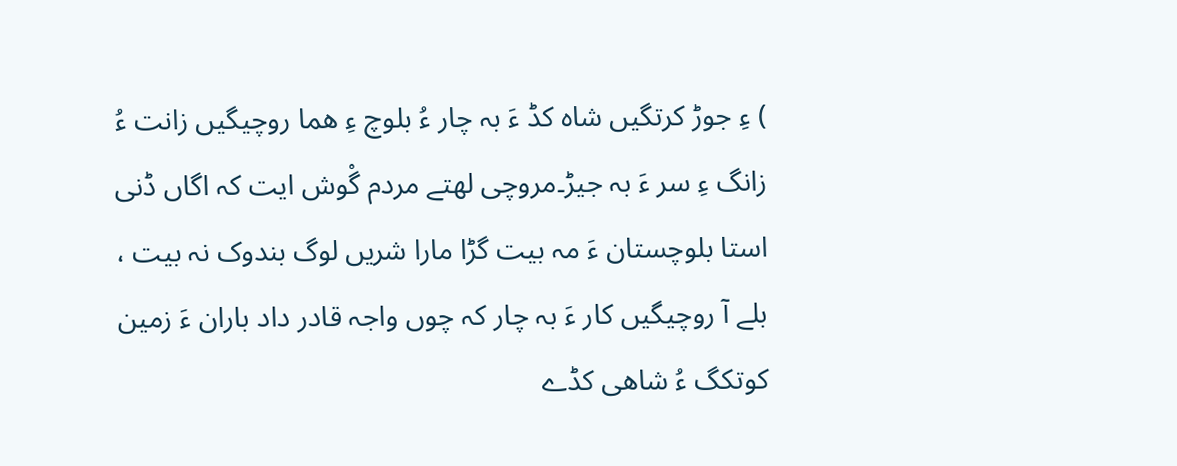) ءِ جوڑ کرتگیں شاہ کڈ ءَ بہ چار ءُ بلوچ ءِ ھما روچیگیں زانت ءُ زانگ ءِ سر ءَ بہ جیڑ۔مروچی لھتے مردم گْوش ایت کہ اگاں ڈنی استا بلوچستان ءَ مہ بیت گڑا مارا شریں لوگ بندوک نہ بیت ، بلے آ روچیگیں کار ءَ بہ چار کہ چوں واجہ قادر داد باران ءَ زمین کوتکگ ءُ شاھی کڈے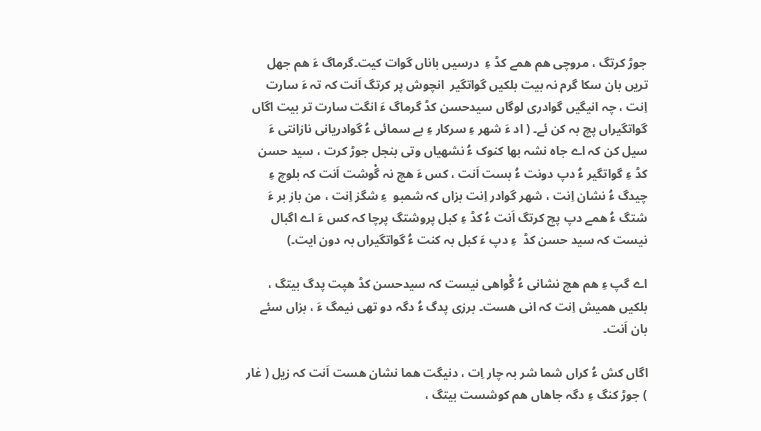جوڑ کرتگ ، مروچی ھم ھمے کڈ ءِ  درسیں باناں گوات کیت۔گرماگ ءَ ھم جھل تریں بان سکا گرم نہ بیت بلکیں گواتگیر  انچوش پر کرتگ اَنت کہ تہ ءَ سارت اِنت ، چہ انیگیں گوادری لوگاں سیدحسن کڈ گرماگ ءَ انگت سارت تر بیت اگاں گواتگیراں پچ بہ کن ئے۔ ( اد ءَ شھر ءِ سرکار ءِ بے سمائی ءُ گوادریانی نازانتی ءَ سیل کن کہ اے جاہ نشہ بھا کنوک ءُ نشھیاں وتی بنجل جوڑ کرت ، سید حسن کڈ ءِ گواتگیر ءُ دپ دونت ءُ بست اَنت ، کس ءَ ھچ نہ گْوشت اَنت کہ بلوچ ءِ چیدگ ءُ نشان اِنت ، شھر گوادر اِنت بزاں کہ شمبو  ءِ شگز اِنت ، من باز بر ءَ شتگ ءُ ھمے دپ پچ کرتگ اَنت ءُ کڈ ءِ کبل پروشتگ پرچا کہ کس ءَ اے اگبال نیست کہ سید حسن کڈ  ءِ دپ ءَ کبل بہ کنت ءُ گواتگیراں بہ دون ایت۔)

اے گپ ءِ ھم ھچ نشانی ءُ گْواھی نیست کہ سیدحسن کڈ ھپت پدگ بیتگ ، بلکیں ھمیش اِنت کہ انی ھست۔ برزی پدگ ءُ دگہ دو تھی نیمگ ءَ ، بزاں سئے بان اَنت۔

اگاں کش ءُ کراں شما شر بہ چار اِت ، دنیگت ھما نشان ھست اَنت کہ زیل ( غار ) جوڑ کنگ ءِ دگہ جاھاں ھم کوشست بیتگ ،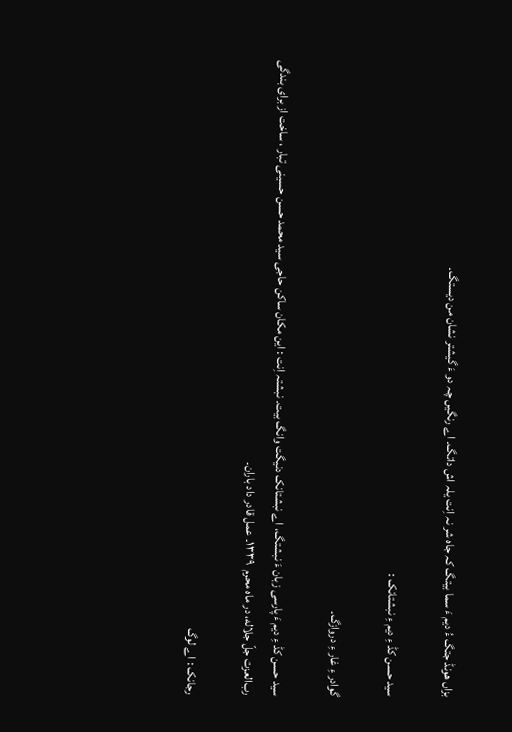بزاں ھونڈ جتگ ءُ دیم ءَ سما بیتگ کہ جاہ شر نہ اِنت یلہ اش داتگ۔ اے رنگیں چہ دو ءَ گیشتر نشان من دیستگ۔

سید حسن کڈ ءِ دیم ءِ نبشتانک :

گوادر ءِ غار ءِ دروازگ۔

سید حسن کڈ ءِ دیم ءَ پارسی زبان ءَ نبشتگ، اے نبشتانک دنیگت وانگ بیت۔ نبشتہ اِنت : این مکان ساکن حاجی سید محمد حسن حسینی تبار ، ساخت از برای بندگی رب‌العزت جلّ جلاله، در ماه محرم  ۱۳۳۹۔ عمل قادر داد باران۔

رجانک : اے لوگ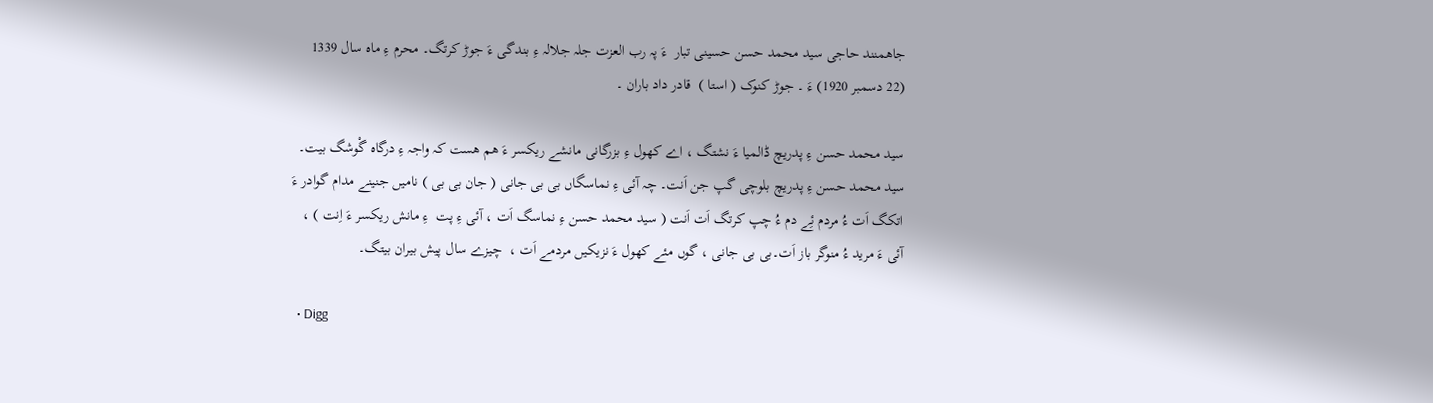جاھمنند حاجی سید محمد حسن حسینی تبار  ءَ پہ رب العزت جلہ جلالہ ءِ بندگی ءَ جوڑ کرتگ۔ محرم ءِ ماہ سال 1339 (22 دسمبر 1920) ءَ ۔ جوڑ کنوک ( استا )  قادر داد باران ۔

سید محمد حسن ءِ پدریچ ڈالمیا ءَ نشتگ ، اے کھول ءِ بزرگانی مانشے ریکسر ءَ ھم ھست کہ واجہ ءِ درگاہ گْوشگ بیت۔ سید محمد حسن ءِ پدریچ بلوچی گپ جن اَنت۔ چہ آئی ءِ نماسگاں بی بی جانی ( جان بی بی ) نامیں جنینے مدام گوادر ءَ اتکگ اَت ءُ مردم ئِے دم ءُ چپ کرتگ اَت اَنت ( سید محمد حسن ءِ نماسگ اَت ، آئی ءِ پت  ءِ مانش ریکسر ءَ اِنت ) ، آئی ءَ مرید ءُ منوگر باز اَت۔بی بی جانی ، گوں مئے کھول ءَ نزیکیں مردمے اَت ،  چیزے سال پیش بیران بیتگ۔

  • Digg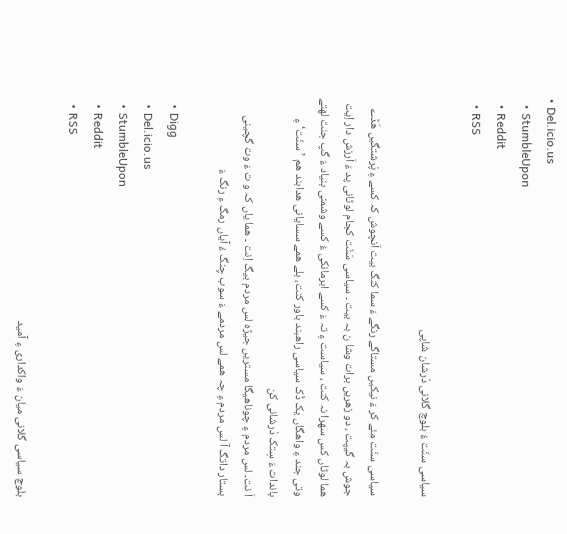• Del.icio.us
  • StumbleUpon
  • Reddit
  • RSS

سیاسی سنّت ءُ بلوچ گلانی دْرشان شاپی

سیاسی سنّت مئے کر ءَ نیکیں مستاگے رنگے ءَ سما کنگ بیت اَنچوش کہ کسے ءِ پْرشتگیں ھَڈے جوش بہ گیپت ، دو زھریں برات وشا ن بہ بیت ۔ سیاسی سَنّت کجام لوٹانی پد ءَ اَرزش دار اِیت ھما لوٹاں کس سھرا نہ کنت ، سیاست ءِ تہ ءَ کسے ابرمانکی ءُ کسے وشمنی بنیاد ءَ گپ جنت لھتے وتی جند ءِ واھگاں یک ڈَک سیاسی راھبند باور کنت، بلے ھمے سسایانی ھدابند ھم ’سنّت‘ءِ باندات ءَ سِتک دْرشانی کن
اَ نت۔ لس مردم ءِ چوناھیگا مستریں جیڑہ لس مردم بیگ اِنت ۔ ھما یاں کہ و ت ءَ وت گچینی بستار داتگ آ لس مردم ءِ چہ ھمے لس مردمے ءَ سوب چِنگ ءُ آیاں رمگ ءِ رنگ ءَ

  • Digg
  • Del.icio.us
  • StumbleUpon
  • Reddit
  • RSS

بلوچ سیاسی گلانی میان ءَ واکداری ءِ آمید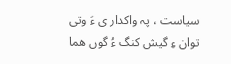سیاست ، پہ واکدار ی ءَ وتی توان ءِ گیش کنگ ءُ گوں ھما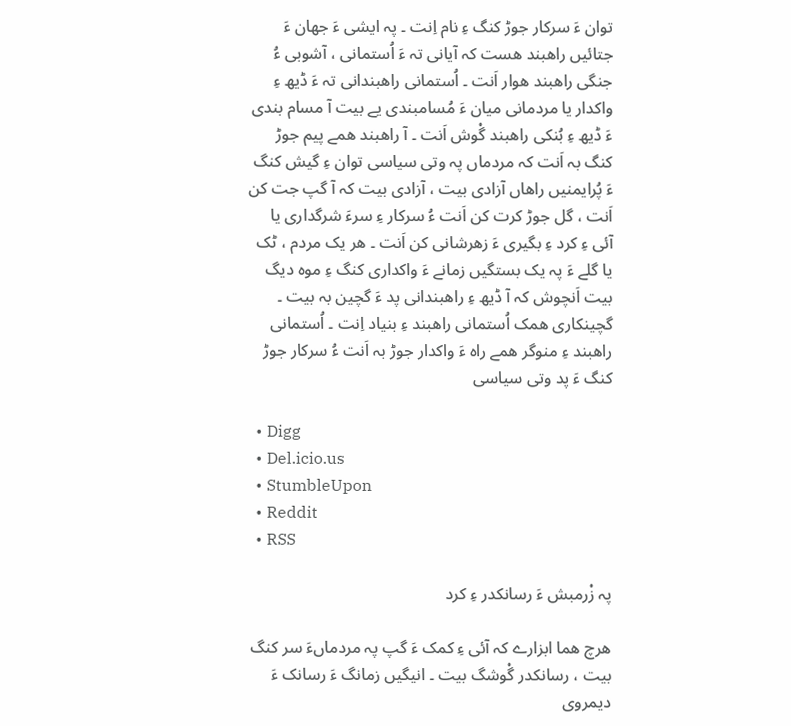توان ءَ سرکار جوڑ کنگ ءِ نام اِنت ۔ پہ ایشی ءَ جھان ءَ جتائیں راھبند ھست کہ آیانی تہ ءَ اُستمانی ، آشوبی ءُ جنگی راھبند ھوار اَنت ۔ اُستمانی راھبندانی تہ ءَ ڈیھ ءِ واکدار یا مردمانی میان ءَ مُسامبندی یے بیت آ مسام بندی ءَ ڈیھ ءِ بُنکی راھبند گْوش اَنت ۔ آ راھبند ھمے پیم جوڑ کنگ بہ اَنت کہ مردماں پہ وتی سیاسی توان ءِ گیش کنگ ءَ پُرایمنیں راھاں آزادی بیت ، آزادی بیت کہ آ گپ جت کن اَنت ، گل جوڑ کرت کن اَنت ءُ سرکار ءِ سرءَ شرگداری یا آئی ءِ کرد ءِ بگیری ءَ زھرشانی کن اَنت ۔ ھر یک مردم ، ٹک یا گلے ءَ پہ یک بستگیں زمانے ءَ واکداری کنگ ءِ موہ دیگ بیت اَنچوش کہ آ ڈیھ ءِ راھبندانی پد ءَ گچین بہ بیت ۔ گچینکاری ھمک اُستمانی راھبند ءِ بنیاد اِنت ۔ اُستمانی راھبند ءِ منوگر ھمے راہ ءَ واکدار جوڑ بہ اَنت ءُ سرکار جوڑ کنگ ءَ پد وتی سیاسی

  • Digg
  • Del.icio.us
  • StumbleUpon
  • Reddit
  • RSS

پہ زْرمبش ءَ رسانکدر ءِ کرد

ھرچ ھما ابزارے کہ آئی ءِ کمک ءَ گپ پہ مردماںءَ سر کنگ بیت ، رسانکدر گْوشگ بیت ۔ انیگیں زمانگ ءَ رسانک ءَ دیمروی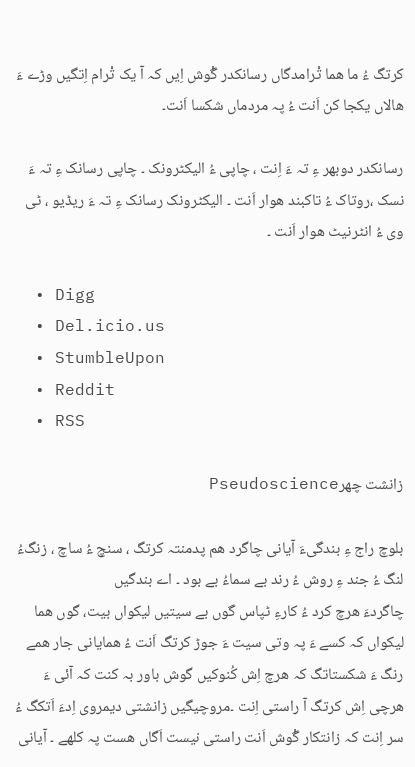کرتگ ءُ ما ھما تْرامدگاں رسانکدر گْوش اِیں کہ آ یک تْرام اِتگیں وڑے ءَ ھالاں یکجا کن اَنت ءُ پہ مردماں شکسا اَنت۔

رسانکدر دوبھر ءِ تہ ءَ اِنت ، چاپی ءُ الیکٹرونک ۔ چاپی رسانک ءِ تہ ءَ نسک ،روتاک ءُ تاکبند ھوار اَنت ۔ الیکٹرونک رسانک ءِ تہ ءَ ریڈیو ، ٹی وی ءُ انٹرنیٹ ھوار اَنت ۔

  • Digg
  • Del.icio.us
  • StumbleUpon
  • Reddit
  • RSS

زانشت چھرPseudoscience

بلوچ راج ءِ بندگیءَ آیانی چاگرد ھم پدمنتہ کرتگ ، سنچ ءُ ساچ ، زنگءُ لنگ ءُ جند ءِ روش ءُ رند بے سماءُ بے بود ۔ اے بندگیں
چاگردءَ ھرچ کرد ءُ کارءِ ٹپاس گوں بے سیتیں لیکواں بیت، گوں ھما لیکواں کہ کسے ءَ پہ وتی سیت ءَ جوڑ کرتگ اَنت ءُ ھمایانی جار ھمے رنگ ءَ شکستاتگ کہ ھرچ اِش کُنوکیں گوش باور بہ کنت کہ آئی ءَ ھرچی اِش کرتگ آ راستی اِنت ۔مروچیگیں زانشتی دیمروی اِدءَ اَتکگ ءُ سر اِنت کہ زانتکار گْوش اَنت راستی نیست اَگاں ھست پہ کلھے ۔ آیانی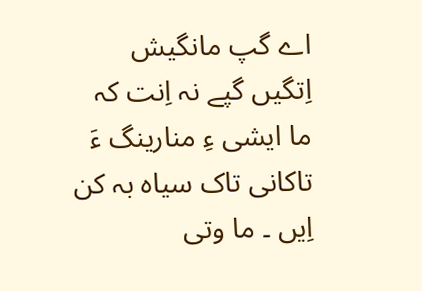اے گپ مانگیش اِتگیں گپے نہ اِنت کہ ما ایشی ءِ منارینگ ءَ تاکانی تاک سیاہ بہ کن اِیں ۔ ما وتی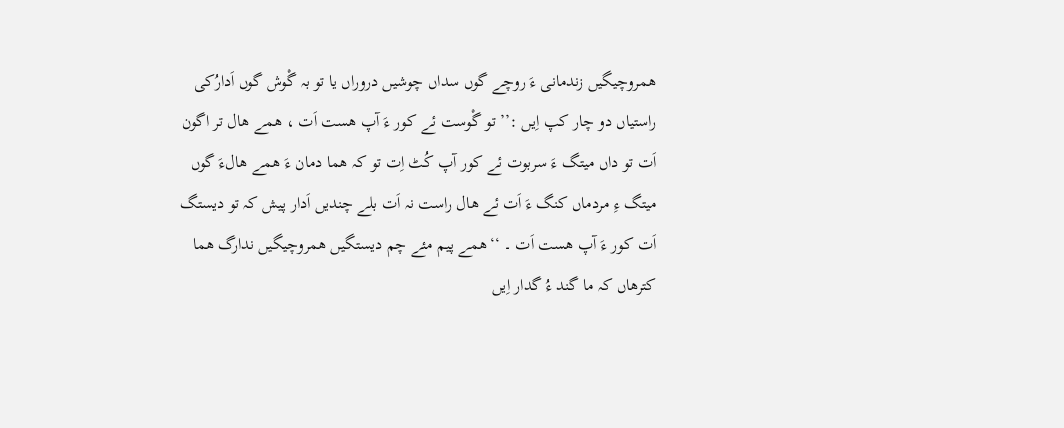ھمروچیگیں زندمانی ءَ روچے گوں سداں چوشیں دروراں یا تو بہ گْوش گوں اَدارُکی راستیاں دو چار کپ اِیں :’’ تو گْوست ئے کور ءَ آپ ھست اَت ، ھمے ھال تر اگون اَت تو داں میتگ ءَ سربوت ئے کور آپ کُٹ اِت تو کہ ھما دمان ءَ ھمے ھالءَ گوں میتگ ءِ مردماں کنگ ءَ اَت ئے ھال راست نہ اَت بلے چندیں اَدار پیش کہ تو دیستگ اَت کور ءَ آپ ھست اَت ۔ ‘‘ھمے پیم مئے چم دیستگیں ھمروچیگیں ندارگ ھما کترھاں کہ ما گند ءُ گدار اِیں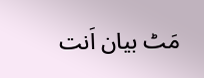مَٹ بیان اَنت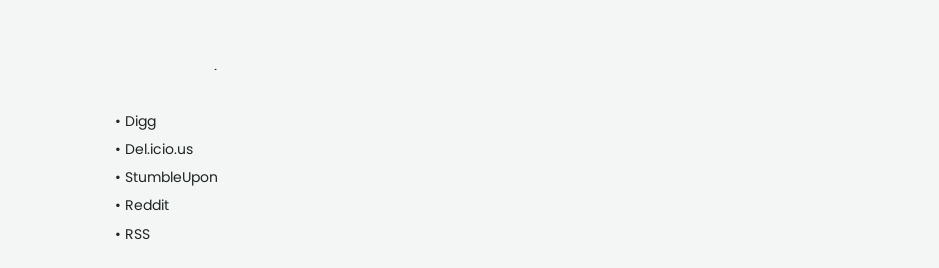۔

  • Digg
  • Del.icio.us
  • StumbleUpon
  • Reddit
  • RSS